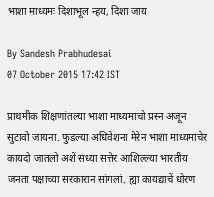भाशा माध्यमः दिशाभूल न्हय, दिशा जाय

By Sandesh Prabhudesai
07 October 2015 17:42 IST

प्राथमीक शिक्षणांतल्या भाशा माध्यमाचो प्रस्न अजून सुटावो जायना. फुडल्या अधिवेशना मेरेन भाशा माध्यमाचेर कायदो जातलो अशें सध्या सत्तेर आशिल्ल्या भारतीय जनता पक्षाच्या सरकारान सांगलां. ह्या कायद्याचें धोरण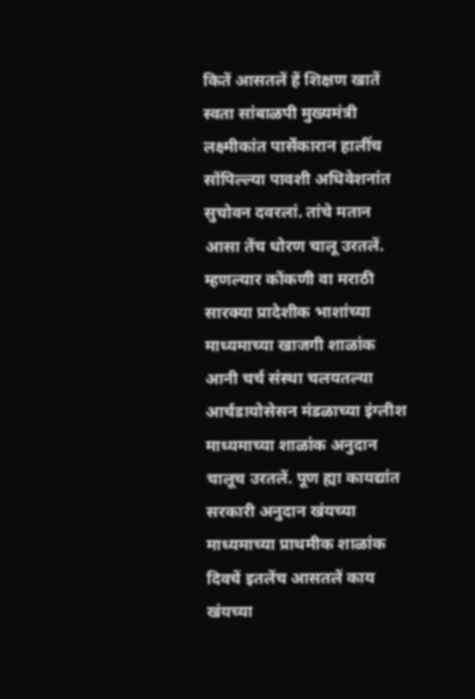कितें आसतलें हें शिक्षण खातें स्वता सांबाळपी मुख्यमंत्री लक्ष्मीकांत पार्सेकारान हालींच सोंपिल्ल्या पावशी अधिवेशनांत सुचोवन दवरलां. तांचे मतान आसा तेंच धोरण चालू उरतलें. म्हणल्यार कोंकणी वा मराठी सारक्या प्रादेशीक भाशांच्या माध्यमाच्या खाजगी शाळांक आनी चर्च संस्था चलयतल्या आर्चडायोसेसन मंडळाच्या इंग्लीश माध्यमाच्या शाळांक अनुदान चालूच उरतलें. पूण ह्या कायद्यांत सरकारी अनुदान खंयच्या माध्यमाच्या प्राथमीक शाळांक दिवचें इतलेंच आसतलें काय खंयच्या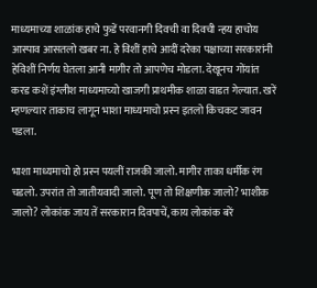माध्यमाच्या शाळांक हाचे फुडें परवानगी दिवची वा दिवची न्हय हाचोय आस्पाव आसतलो खबर ना. हे विशीं हाचे आदीं दरेका पक्षाच्या सरकारांनी हेविशीं निर्णय घेतला आनी मागीर तो आपणेच मोडला. देखूनच गोंयांत करड कशें इंग्लीश माध्यमाच्यो खाजगी प्राथमीक शाळा वाडत गेल्यात. खरें म्हणल्यार ताकाच लागून भाशा माध्यमाचो प्रस्न इतलो किचकट जावन पडला.

भाशा माध्यमाचो हो प्रस्न पयलीं राजकी जालो. मागीर ताका धर्मीक रंग चडलो. उपरांत तो जातीयवादी जालो. पूण तो शिक्षणीक जालो? भाशीक जालो? लोकांक जाय तें सरकारान दिवपाचें, काय लोकांक बरें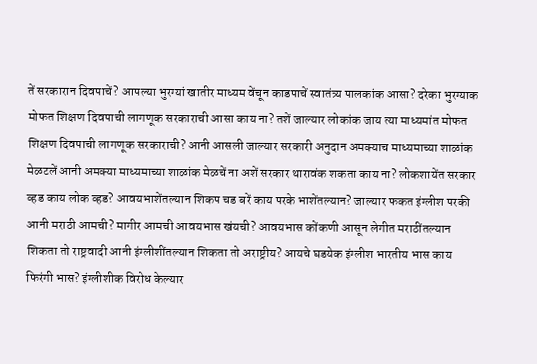तें सरकारान दिवपाचें? आपल्या भुरग्यां खातीर माध्यम वेंचून काडपाचें स्वातंत्र्य पालकांक आसा? दरेका भुरग्याक मोफत शिक्षण दिवपाची लागणूक सरकाराची आसा काय ना? तशें जाल्यार लोकांक जाय त्या माध्यमांत मोफत शिक्षण दिवपाची लागणूक सरकाराची? आनी आसली जाल्यार सरकारी अनुदान अमक्याच माध्यमाच्या शाळांक मेळटलें आनी अमक्या माध्यमाच्या शाळांक मेळचें ना अशें सरकार थारावंक शकता काय ना? लोकशायेंत सरकार व्हड काय लोक व्हड? आवयभाशेंतल्यान शिकप चड बरें काय परके भाशेंतल्यान? जाल्यार फकत इंग्लीश परकी आनी मराठी आमची? मागीर आमची आवयभास खंयची? आवयभास कोंकणी आसून लेगीत मराठींतल्यान शिकता तो राष्ट्रवादी आनी इंग्लीशींतल्यान शिकता तो अराष्ट्रीय? आयचे घडयेक इंग्लीश भारतीय भास काय फिरंगी भास? इंग्लीशीक विरोध केल्यार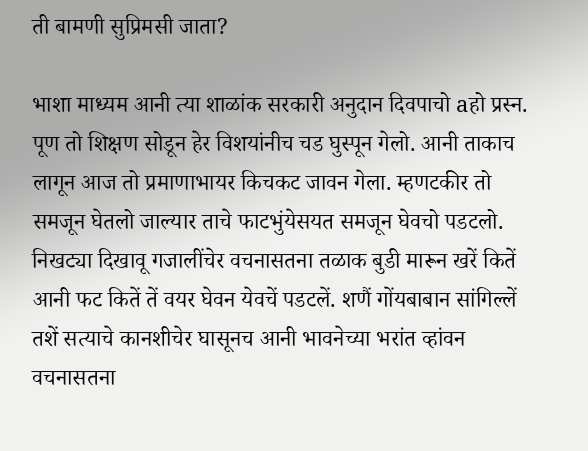ती बामणी सुप्रिमसी जाता?

भाशा माध्यम आनी त्या शाळांक सरकारी अनुदान दिवपाचो aहो प्रस्न. पूण तो शिक्षण सोडून हेर विशयांनीच चड घुस्पून गेलो. आनी ताकाच लागून आज तो प्रमाणाभायर किचकट जावन गेला. म्हणटकीर तो समजून घेतलो जाल्यार ताचे फाटभुंयेसयत समजून घेवचो पडटलो. निखट्या दिखावू गजालींचेर वचनासतना तळाक बुडी मारून खरें कितें आनी फट कितें तें वयर घेवन येवचें पडटलें. शणैं गोंयबाबान सांगिल्लें तशें सत्याचे कानशीचेर घासूनच आनी भावनेच्या भरांत व्हांवन वचनासतना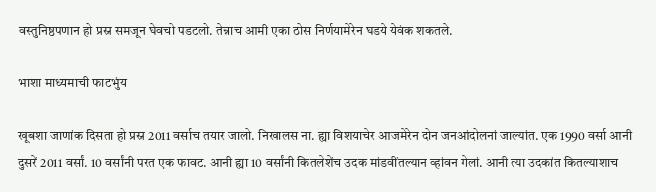वस्तुनिष्ठपणान हो प्रस्न समजून घेवचो पडटलो. तेन्नाच आमी एका ठोस निर्णयामेरेन घडये येवंक शकतले.

भाशा माध्यमाची फाटभुंय

खूबशा जाणांक दिसता हो प्रस्न 2011 वर्साच तयार जालो. निखालस ना. ह्या विशयाचेर आजमेरेन दोन जनआंदोलनां जाल्यांत. एक 1990 वर्सा आनी दुसरें 2011 वर्सां. 10 वर्सांनी परत एक फावट. आनी ह्या 10 वर्सांनी कितलेशेंच उदक मांडवींतल्यान व्हांवन गेलां. आनी त्या उदकांत कितल्याशाच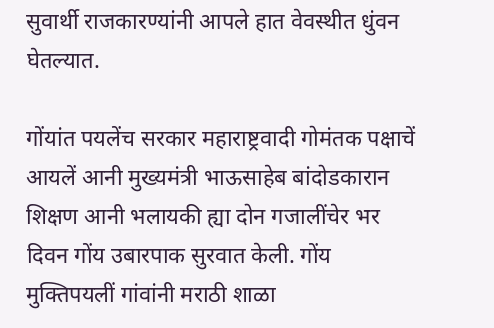सुवार्थी राजकारण्यांनी आपले हात वेवस्थीत धुंवन घेतल्यात.

गोंयांत पयलेंच सरकार महाराष्ट्रवादी गोमंतक पक्षाचें आयलें आनी मुख्यमंत्री भाऊसाहेब बांदोडकारान शिक्षण आनी भलायकी ह्या दोन गजालींचेर भर दिवन गोंय उबारपाक सुरवात केली. गोंय मुक्तिपयलीं गांवांनी मराठी शाळा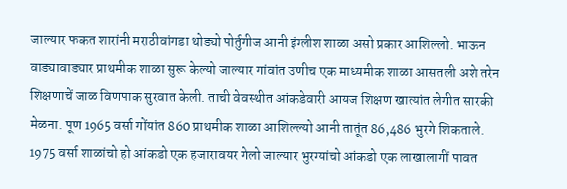जाल्यार फकत शारांनी मराठीवांगडा थोड्यो पोर्तुगीज आनी इंग्लीश शाळा असो प्रकार आशिल्लो. भाऊन वाड्यावाड्यार प्राथमीक शाळा सुरू केल्यो जाल्यार गांवांत उणीच एक माध्यमीक शाळा आसतली अशे तरेन शिक्षणाचें जाळ विणपाक सुरवात केली. ताची वेवस्थीत आंकडेवारी आयज शिक्षण खात्यांत लेगीत सारकी मेळना. पूण 1965 वर्सा गोंयांत 860 प्राथमीक शाळा आशिल्ल्यो आनी तातूंत 86,486 भुरगे शिकताले. 1975 वर्सा शाळांचो हो आंकडो एक हजारावयर गेलो जाल्यार भुरग्यांचो आंकडो एक लाखालागीं पावत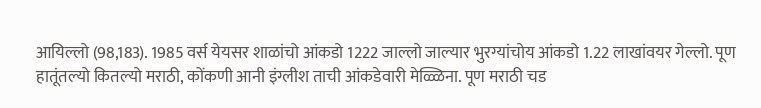आयिल्लो (98,183). 1985 वर्स येयसर शाळांचो आंकडो 1222 जाल्लो जाल्यार भुरग्यांचोय आंकडो 1.22 लाखांवयर गेल्लो. पूण हातूंतल्यो कितल्यो मराठी, कोंकणी आनी इंग्लीश ताची आंकडेवारी मेळ्ळिना. पूण मराठी चड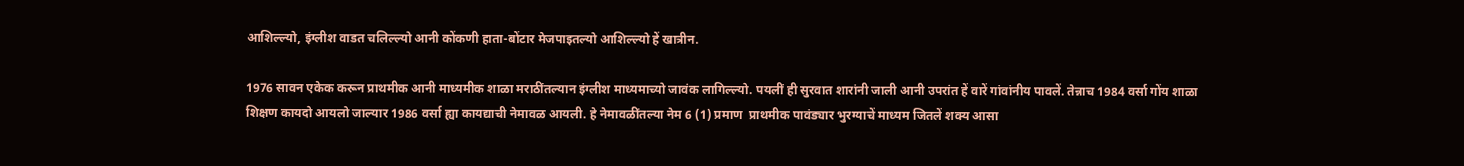आशिल्ल्यो, इंग्लीश वाडत चलिल्ल्यो आनी कोंकणी हाता-बोंटार मेजपाइतल्यो आशिल्ल्यो हें खात्रीन.

1976 सावन एकेक करून प्राथमीक आनी माध्यमीक शाळा मराठींतल्यान इंग्लीश माध्यमाच्यो जावंक लागिल्ल्यो. पयलीं ही सुरवात शारांनी जाली आनी उपरांत हें वारें गांवांनीय पावलें. तेन्नाच 1984 वर्सा गोंय शाळा शिक्षण कायदो आयलो जाल्यार 1986 वर्सा ह्या कायद्याची नेमावळ आयली. हे नेमावळींतल्या नेम 6 (1) प्रमाण  प्राथमीक पावंड्यार भुरग्याचें माध्यम जितलें शक्य आसा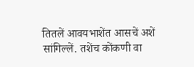तितलें आवयभाशेंत आसचें अशें सांगिल्लें. तशेंच कोंकणी वा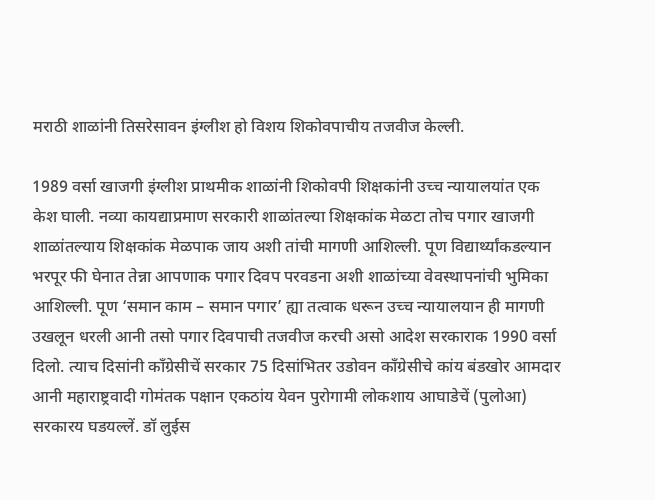मराठी शाळांनी तिसरेसावन इंग्लीश हो विशय शिकोवपाचीय तजवीज केल्ली.

1989 वर्सा खाजगी इंग्लीश प्राथमीक शाळांनी शिकोवपी शिक्षकांनी उच्च न्यायालयांत एक केश घाली. नव्या कायद्याप्रमाण सरकारी शाळांतल्या शिक्षकांक मेळटा तोच पगार खाजगी शाळांतल्याय शिक्षकांक मेळपाक जाय अशी तांची मागणी आशिल्ली. पूण विद्यार्थ्यांकडल्यान भरपूर फी घेनात तेन्ना आपणाक पगार दिवप परवडना अशी शाळांच्या वेवस्थापनांची भुमिका आशिल्ली. पूण ‘समान काम – समान पगार’ ह्या तत्वाक धरून उच्च न्यायालयान ही मागणी उखलून धरली आनी तसो पगार दिवपाची तजवीज करची असो आदेश सरकाराक 1990 वर्सा दिलो. त्याच दिसांनी काँग्रेसीचें सरकार 75 दिसांभितर उडोवन काँग्रेसीचे कांय बंडखोर आमदार आनी महाराष्ट्रवादी गोमंतक पक्षान एकठांय येवन पुरोगामी लोकशाय आघाडेचें (पुलोआ) सरकारय घडयल्लें. डॉ लुईस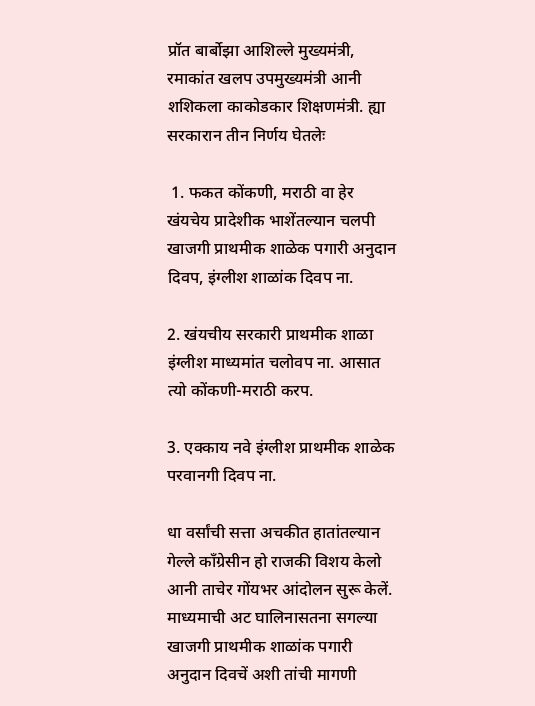प्रॉत बार्बोझा आशिल्ले मुख्यमंत्री, रमाकांत खलप उपमुख्यमंत्री आनी शशिकला काकोडकार शिक्षणमंत्री. ह्या सरकारान तीन निर्णय घेतलेः

 1. फकत कोंकणी, मराठी वा हेर खंयचेय प्रादेशीक भाशेंतल्यान चलपी खाजगी प्राथमीक शाळेक पगारी अनुदान दिवप, इंग्लीश शाळांक दिवप ना.

2. खंयचीय सरकारी प्राथमीक शाळा इंग्लीश माध्यमांत चलोवप ना. आसात त्यो कोंकणी-मराठी करप.

3. एक्काय नवे इंग्लीश प्राथमीक शाळेक परवानगी दिवप ना.

धा वर्सांची सत्ता अचकीत हातांतल्यान गेल्ले काँग्रेसीन हो राजकी विशय केलो आनी ताचेर गोंयभर आंदोलन सुरू केलें. माध्यमाची अट घालिनासतना सगल्या खाजगी प्राथमीक शाळांक पगारी अनुदान दिवचें अशी तांची मागणी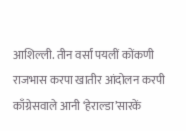आशिल्ली. तीन वर्सां पयलीं कोंकणी राजभास करपा खातीर आंदोलन करपी काँग्रेसवाले आनी ‘हेराल्डा’सारकें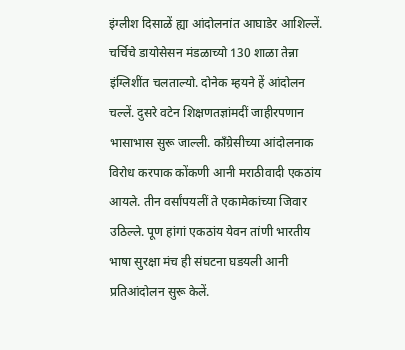इंग्लीश दिसाळें ह्या आंदोलनांत आघाडेर आशिल्लें. चर्चिचे डायोसेसन मंडळाच्यो 130 शाळा तेन्ना इंग्लिशींत चलताल्यो. दोनेक म्हयने हें आंदोलन चल्लें. दुसरे वटेन शिक्षणतज्ञांमदीं जाहीरपणान भासाभास सुरू जाल्ली. काँग्रेसीच्या आंदोलनाक विरोध करपाक कोंकणी आनी मराठीवादी एकठांय आयले. तीन वर्सांपयलीं ते एकामेकांच्या जिवार उठिल्ले. पूण हांगां एकठांय येवन तांणी भारतीय भाषा सुरक्षा मंच ही संघटना घडयली आनी प्रतिआंदोलन सुरू केलें.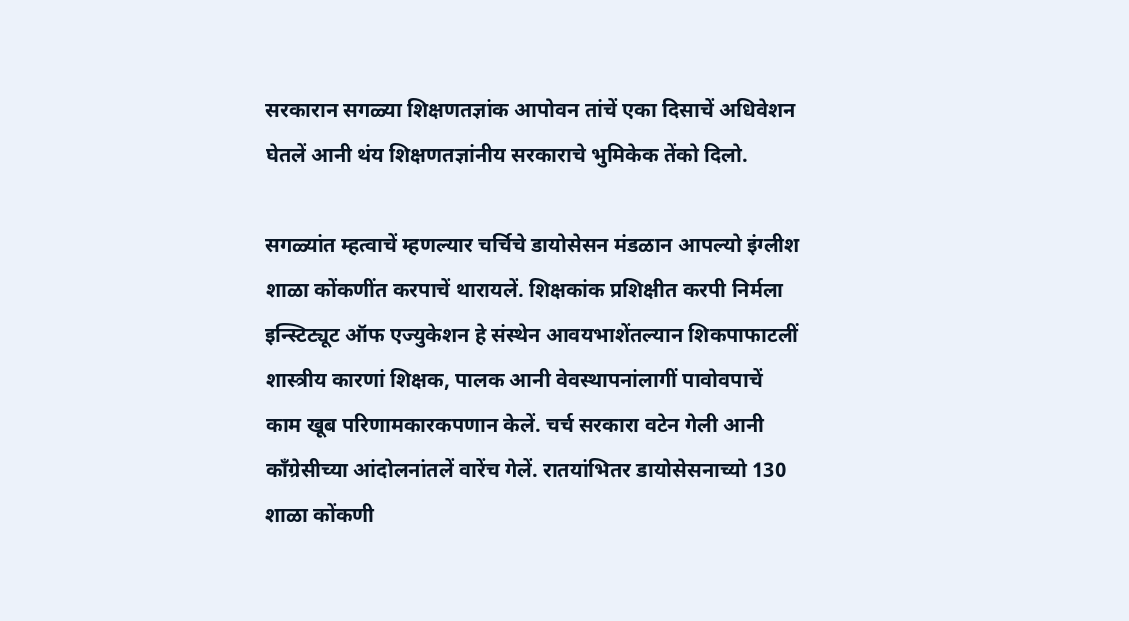सरकारान सगळ्या शिक्षणतज्ञांक आपोवन तांचें एका दिसाचें अधिवेशन घेतलें आनी थंय शिक्षणतज्ञांनीय सरकाराचे भुमिकेक तेंको दिलो.

सगळ्यांत म्हत्वाचें म्हणल्यार चर्चिचे डायोसेसन मंडळान आपल्यो इंग्लीश शाळा कोंकणींत करपाचें थारायलें. शिक्षकांक प्रशिक्षीत करपी निर्मला इन्स्टिट्यूट ऑफ एज्युकेशन हे संस्थेन आवयभाशेंतल्यान शिकपाफाटलीं शास्त्रीय कारणां शिक्षक, पालक आनी वेवस्थापनांलागीं पावोवपाचें काम खूब परिणामकारकपणान केलें. चर्च सरकारा वटेन गेली आनी काँग्रेसीच्या आंदोलनांतलें वारेंच गेलें. रातयांभितर डायोसेसनाच्यो 130 शाळा कोंकणी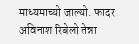माध्यमाच्यो जाल्यो. फादर अविनाश रिबेलो तेन्ना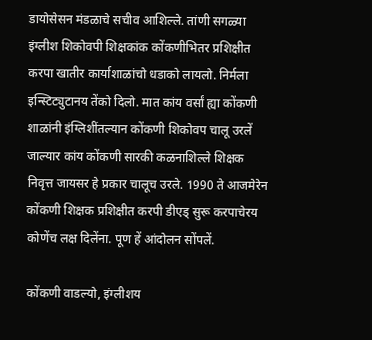डायोसेसन मंडळाचे सचीव आशिल्ले. तांणी सगळ्या इंग्लीश शिकोवपी शिक्षकांक कोंकणीभितर प्रशिक्षीत करपा खातीर कार्याशाळांचो धडाको लायलो. निर्मला इन्स्टिट्युटानय तेंको दिलो. मात कांय वर्सां ह्या कोंकणी शाळांनी इंग्लिशींतल्यान कोंकणी शिकोवप चालू उरलें जाल्यार कांय कोंकणी सारकी कळनाशिल्ले शिक्षक निवृत्त जायसर हे प्रकार चालूच उरले. 1990 ते आजमेरेन कोंकणी शिक्षक प्रशिक्षीत करपी डीएड् सुरू करपाचेरय कोणेंच लक्ष दिलेंना. पूण हें आंदोलन सोंपलें.

कोंकणी वाडल्यो, इंग्लीशय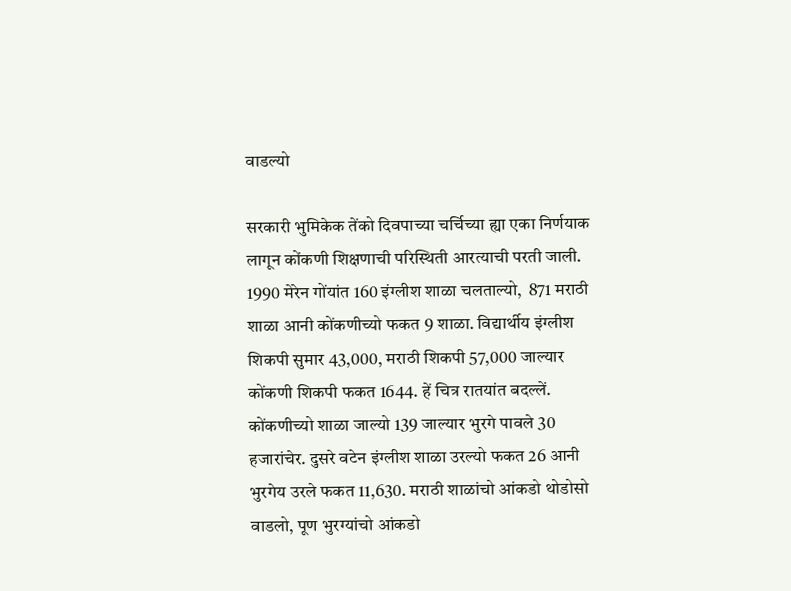वाडल्यो

सरकारी भुमिकेक तेंको दिवपाच्या चर्चिच्या ह्या एका निर्णयाक लागून कोंकणी शिक्षणाची परिस्थिती आरत्याची परती जाली. 1990 मेरेन गोंयांत 160 इंग्लीश शाळा चलताल्यो,  871 मराठी शाळा आनी कोंकणीच्यो फकत 9 शाळा. विद्यार्थीय इंग्लीश शिकपी सुमार 43,000, मराठी शिकपी 57,000 जाल्यार कोंकणी शिकपी फकत 1644. हें चित्र रातयांत बदल्लें. कोंकणीच्यो शाळा जाल्यो 139 जाल्यार भुरगे पावले 30 हजारांचेर. दुसरे वटेन इंग्लीश शाळा उरल्यो फकत 26 आनी भुरगेय उरले फकत 11,630. मराठी शाळांचो आंकडो थोडोसो वाडलो, पूण भुरग्यांचो आंकडो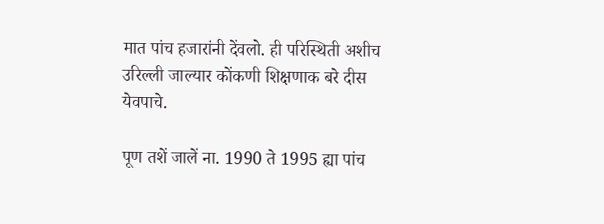मात पांच हजारांनी देंवलो. ही परिस्थिती अशीच उरिल्ली जाल्यार कोंकणी शिक्षणाक बरे दीस येवपाचे.

पूण तशें जालें ना. 1990 ते 1995 ह्या पांच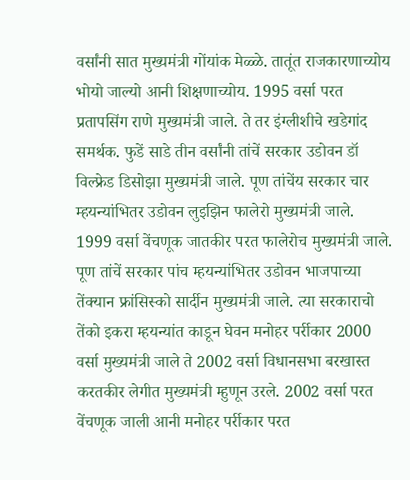वर्सांनी सात मुख्यमंत्री गोंयांक मेळ्ळे. तातूंत राजकारणाच्योय भोयो जाल्यो आनी शिक्षणाच्योय. 1995 वर्सा परत प्रतापसिंग राणे मुख्यमंत्री जाले. ते तर इंग्लीशीचे खडेगांद समर्थक. फुडें साडे तीन वर्सांनी तांचें सरकार उडोवन डॉ विल्फ्रेड डिसोझा मुख्यमंत्री जाले. पूण तांचेंय सरकार चार म्हयन्यांभितर उडोवन लुइझिन फालेरो मुख्यमंत्री जाले. 1999 वर्सा वेंचणूक जातकीर परत फालेरोच मुख्यमंत्री जाले. पूण तांचें सरकार पांच म्हयन्यांभितर उडोवन भाजपाच्या तेंक्यान फ्रांसिस्को सार्दीन मुख्यमंत्री जाले. त्या सरकाराचो तेंको इकरा म्हयन्यांत काडून घेवन मनोहर पर्रीकार 2000 वर्सा मुख्यमंत्री जाले ते 2002 वर्सा विधानसभा बरखास्त करतकीर लेगीत मुख्यमंत्री म्हुणून उरले. 2002 वर्सा परत वेंचणूक जाली आनी मनोहर पर्रीकार परत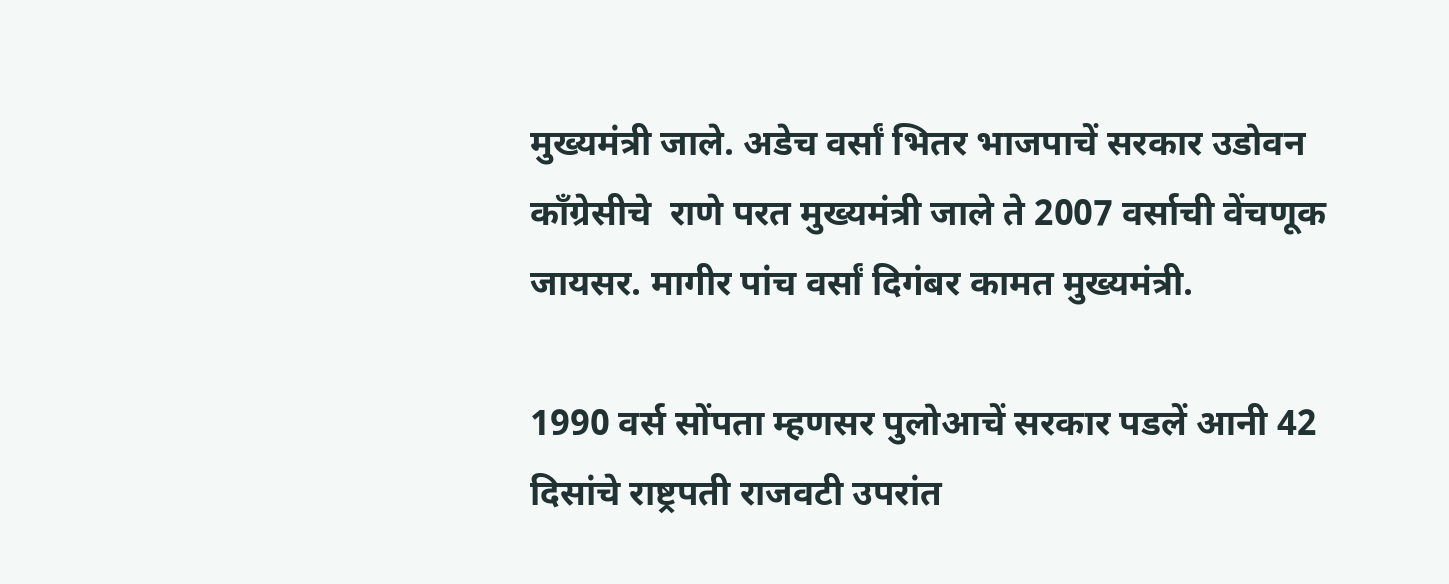मुख्यमंत्री जाले. अडेच वर्सां भितर भाजपाचें सरकार उडोवन काँग्रेसीचे  राणे परत मुख्यमंत्री जाले ते 2007 वर्साची वेंचणूक जायसर. मागीर पांच वर्सां दिगंबर कामत मुख्यमंत्री.

1990 वर्स सोंपता म्हणसर पुलोआचें सरकार पडलें आनी 42 दिसांचे राष्ट्रपती राजवटी उपरांत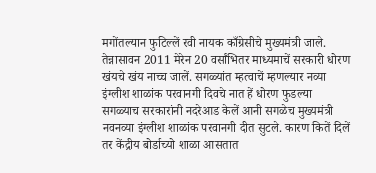मगोंतल्यान फुटिल्लें रवी नायक काँग्रेसीचे मुख्यमंत्री जाले. तेन्नासावन 2011 मेरेन 20 वर्सांभितर माध्यमाचें सरकारी धोरण खंयचे खंय नाच्च जालें. सगळ्यांत म्हत्वाचें म्हणल्यार नव्या इंग्लीश शाळांक परवानगी दिवचे नात हें धोरण फुडल्या सगळ्याच सरकारांनी नदरेआड केलें आनी सगळेच मुख्यमंत्री नवनव्या इंग्लीश शाळांक परवानगी दीत सुटले. कारण कितें दिलें तर केंद्रीय बोर्डाच्यो शाळा आसतात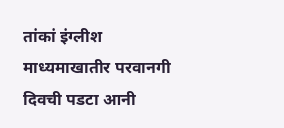तांकां इंग्लीश माध्यमाखातीर परवानगी दिवची पडटा आनी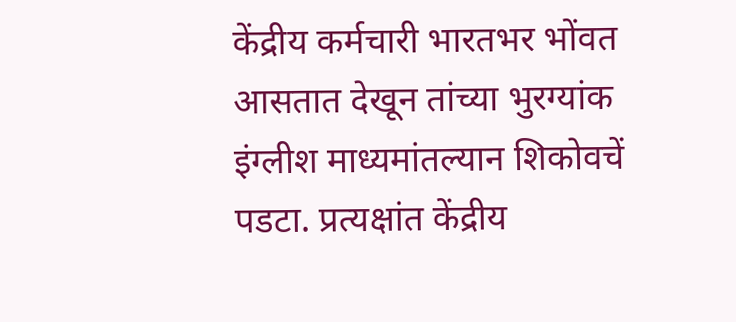केंद्रीय कर्मचारी भारतभर भोंवत आसतात देखून तांच्या भुरग्यांक इंग्लीश माध्यमांतल्यान शिकोवचें पडटा. प्रत्यक्षांत केंद्रीय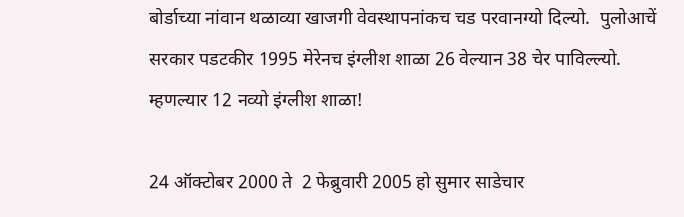बोर्डाच्या नांवान थळाव्या खाजगी वेवस्थापनांकच चड परवानग्यो दिल्यो.  पुलोआचें सरकार पडटकीर 1995 मेरेनच इंग्लीश शाळा 26 वेल्यान 38 चेर पाविल्ल्यो. म्हणल्यार 12 नव्यो इंग्लीश शाळा!

24 ऑक्टोबर 2000 ते  2 फेब्रुवारी 2005 हो सुमार साडेचार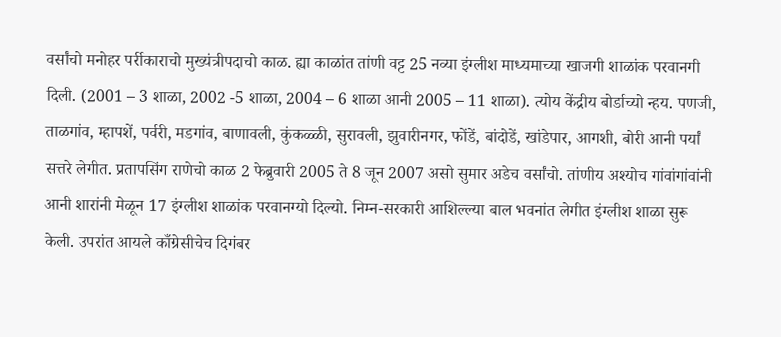वर्सांचो मनोहर पर्रीकाराचो मुख्यंत्रीपदाचो काळ. ह्या काळांत तांणी वट्ट 25 नव्या इंग्लीश माध्यमाच्या खाजगी शाळांक परवानगी दिली. (2001 – 3 शाळा, 2002 -5 शाळा, 2004 – 6 शाळा आनी 2005 – 11 शाळा). त्योय केंद्रीय बोर्डाच्यो न्हय. पणजी, ताळगांव, म्हापशें, पर्वरी, मडगांव, बाणावली, कुंकळ्ळी, सुरावली, झुवारीनगर, फोंडें, बांदोडें, खांडेपार, आगशी, बोरी आनी पर्यां सत्तरे लेगीत. प्रतापसिंग राणेचो काळ 2 फेब्रुवारी 2005 ते 8 जून 2007 असो सुमार अडेच वर्सांचो. तांणीय अश्योच गांवांगांवांनी आनी शारांनी मेळून 17 इंग्लीश शाळांक परवानग्यो दिल्यो. निम्न-सरकारी आशिल्ल्या बाल भवनांत लेगीत इंग्लीश शाळा सुरू केली. उपरांत आयले काँग्रेसीचेच दिगंबर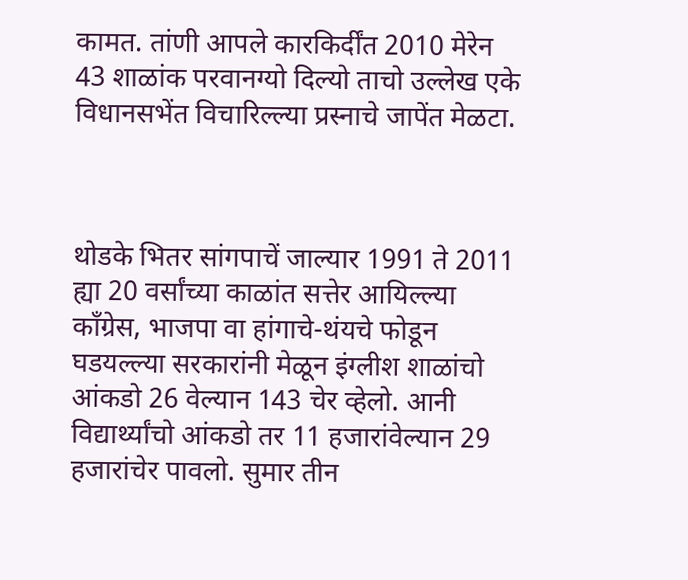कामत. तांणी आपले कारकिर्दींत 2010 मेरेन 43 शाळांक परवानग्यो दिल्यो ताचो उल्लेख एके विधानसभेंत विचारिल्ल्या प्रस्नाचे जापेंत मेळटा.



थोडके भितर सांगपाचें जाल्यार 1991 ते 2011 ह्या 20 वर्सांच्या काळांत सत्तेर आयिल्ल्या काँग्रेस, भाजपा वा हांगाचे-थंयचे फोडून घडयल्ल्या सरकारांनी मेळून इंग्लीश शाळांचो आंकडो 26 वेल्यान 143 चेर व्हेलो. आनी विद्यार्थ्यांचो आंकडो तर 11 हजारांवेल्यान 29 हजारांचेर पावलो. सुमार तीन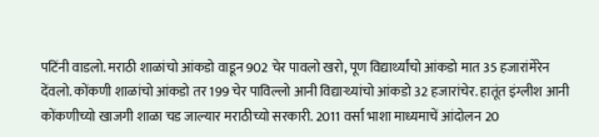पटिंनी वाडलो. मराठी शाळांचो आंकडो वाडून 902 चेर पावलो खरो, पूण विद्यार्थ्यांचो आंकडो मात 35 हजारांमेरेन देंवलो. कोंकणी शाळांचो आंकडो तर 199 चेर पाविल्लो आनी विद्याऱ्थ्यांचो आंकडो 32 हजारांचेर. हातूंत इंग्लीश आनी कोंकणीच्यो खाजगी शाळा चड जाल्यार मराठीच्यो सरकारी. 2011 वर्सा भाशा माध्यमाचें आंदोलन 20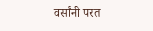वर्सांनी परत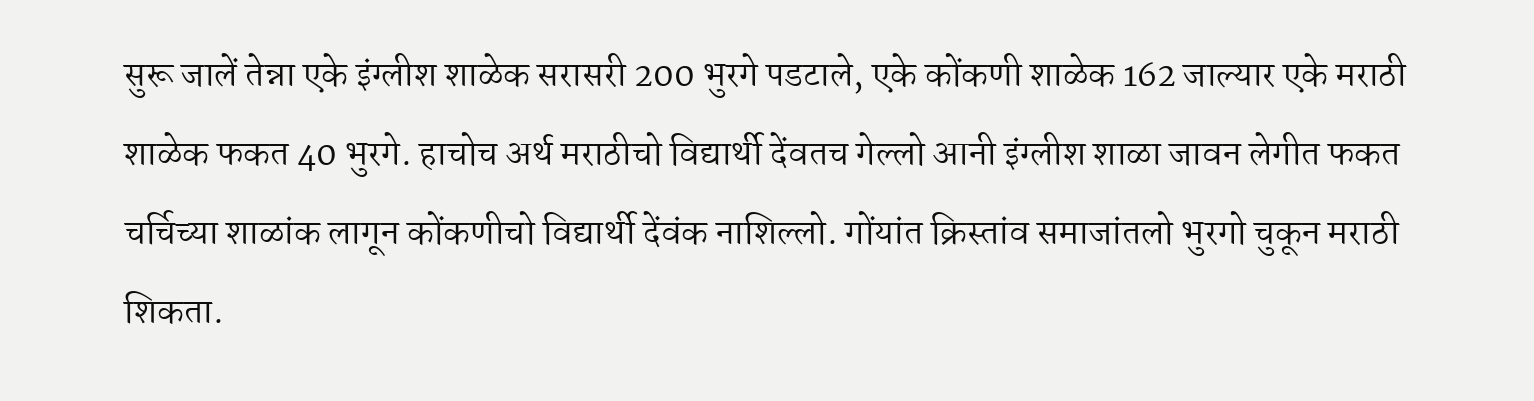सुरू जालें तेन्ना एके इंग्लीश शाळेक सरासरी 200 भुरगे पडटाले, एके कोंकणी शाळेक 162 जाल्यार एके मराठी शाळेक फकत 40 भुरगे. हाचोच अर्थ मराठीचो विद्यार्थी देंवतच गेल्लो आनी इंग्लीश शाळा जावन लेगीत फकत चर्चिच्या शाळांक लागून कोंकणीचो विद्यार्थी देंवंक नाशिल्लो. गोंयांत क्रिस्तांव समाजांतलो भुरगो चुकून मराठी शिकता.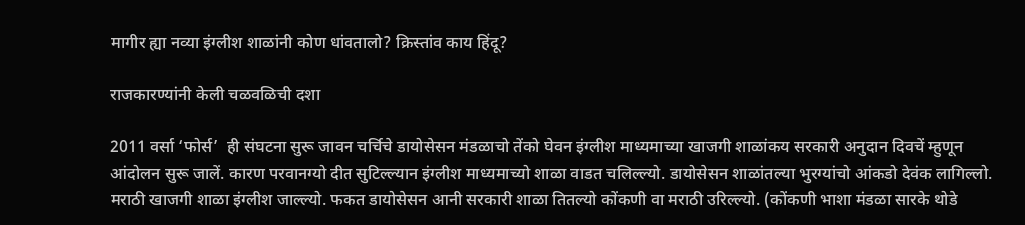मागीर ह्या नव्या इंग्लीश शाळांनी कोण धांवतालो? क्रिस्तांव काय हिंदू?

राजकारण्यांनी केली चळवळिची दशा

2011 वर्सा ‘फोर्स’  ही संघटना सुरू जावन चर्चिचे डायोसेसन मंडळाचो तेंको घेवन इंग्लीश माध्यमाच्या खाजगी शाळांकय सरकारी अनुदान दिवचें म्हुणून आंदोलन सुरू जालें. कारण परवानग्यो दीत सुटिल्ल्यान इंग्लीश माध्यमाच्यो शाळा वाडत चलिल्ल्यो. डायोसेसन शाळांतल्या भुरग्यांचो आंकडो देवंक लागिल्लो. मराठी खाजगी शाळा इंग्लीश जाल्ल्यो. फकत डायोसेसन आनी सरकारी शाळा तितल्यो कोंकणी वा मराठी उरिल्ल्यो. (कोंकणी भाशा मंडळा सारके थोडे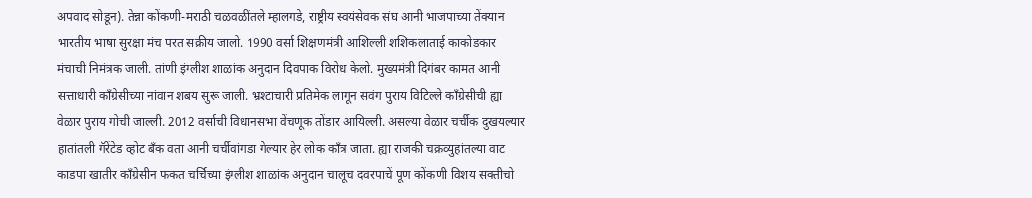अपवाद सोडून). तेन्ना कोंकणी-मराठी चळवळींतले म्हालगडे, राष्ट्रीय स्वयंसेवक संघ आनी भाजपाच्या तेंक्यान भारतीय भाषा सुरक्षा मंच परत सक्रीय जालो. 1990 वर्सा शिक्षणमंत्री आशिल्ली शशिकलाताई काकोडकार मंचाची निमंत्रक जाली. तांणी इंग्लीश शाळांक अनुदान दिवपाक विरोध केलो. मुख्यमंत्री दिगंबर कामत आनी सत्ताधारी काँग्रेसीच्या नांवान शबय सुरू जाली. भ्रश्टाचारी प्रतिमेक लागून सवंग पुराय विटिल्ले काँग्रेसीची ह्या वेळार पुराय गोची जाल्ली. 2012 वर्साची विधानसभा वेंचणूक तोंडार आयिल्ली. असल्या वेळार चर्चीक दुखयल्यार हातांतली गॅरेंटेड व्होट बँक वता आनी चर्चीवांगडा गेल्यार हेर लोक काँत्र जाता. ह्या राजकी चक्रव्युहांतल्या वाट काडपा खातीर काँग्रेसीन फकत चर्चिच्या इंग्लीश शाळांक अनुदान चालूच दवरपाचें पूण कोंकणी विशय सक्तीचो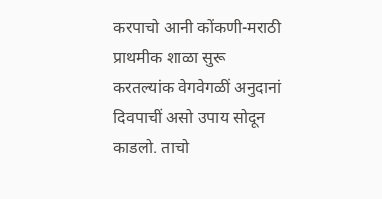करपाचो आनी कोंकणी-मराठी प्राथमीक शाळा सुरू करतल्यांक वेगवेगळीं अनुदानां दिवपाचीं असो उपाय सोदून काडलो. ताचो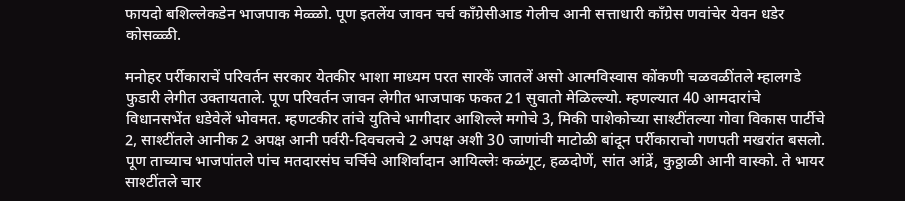फायदो बशिल्लेकडेन भाजपाक मेळ्ळो. पूण इतलेंय जावन चर्च काँग्रेसीआड गेलीच आनी सत्ताधारी काँग्रेस णवांचेर येवन धडेर कोसळ्ळी.

मनोहर पर्रीकाराचें परिवर्तन सरकार येतकीर भाशा माध्यम परत सारकें जातलें असो आत्मविस्वास कोंकणी चळवळींतले म्हालगडे फुडारी लेगीत उक्तायताले. पूण परिवर्तन जावन लेगीत भाजपाक फकत 21 सुवातो मेळिल्ल्यो. म्हणल्यात 40 आमदारांचे विधानसभेंत धडेवेलें भोवमत. म्हणटकीर तांचे युतिचे भागीदार आशिल्ले मगोचे 3, मिकी पाशेकोच्या साश्टींतल्या गोवा विकास पार्टीचे 2, साश्टींतले आनीक 2 अपक्ष आनी पर्वरी-दिवचलचे 2 अपक्ष अशी 30 जाणांची माटोळी बांदून पर्रीकाराचो गणपती मखरांत बसलो. पूण ताच्याच भाजपांतले पांच मतदारसंघ चर्चिचे आशिर्वादान आयिल्लेः कळंगूट, हळदोणें, सांत आंद्रें, कुठ्ठाळी आनी वास्को. ते भायर साश्टींतले चार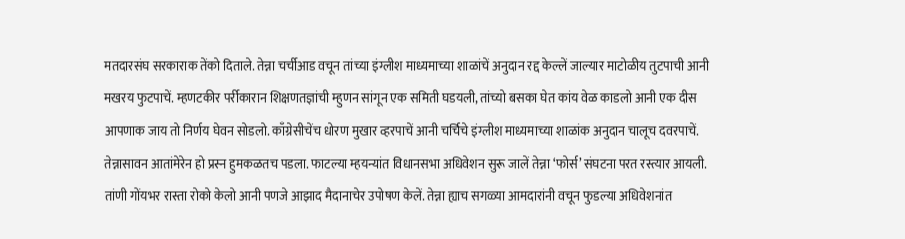मतदारसंघ सरकाराक तेंको दिताले. तेन्ना चर्चीआड वचून तांच्या इंग्लीश माध्यमाच्या शाळांचें अनुदान रद्द केल्लें जाल्यार माटोळीय तुटपाची आनी मखरय फुटपाचें. म्हणटकीर पर्रीकारान शिक्षणतज्ञांची म्हुणन सांगून एक समिती घडयली, तांच्यो बसका घेत कांय वेळ काडलो आनी एक दीस आपणाक जाय तो निर्णय घेवन सोडलो. काँग्रेसीचेंच धोरण मुखार व्हरपाचें आनी चर्चिचे इंग्लीश माध्यमाच्या शाळांक अनुदान चालूच दवरपाचें. तेन्नासावन आतांमेरेन हो प्रस्न हुमकळतच पडला. फाटल्या म्हयन्यांत विधानसभा अधिवेशन सुरू जालें तेन्ना ‘फोर्स’ संघटना परत रस्त्यार आयली. तांणी गोंयभर रास्ता रोको केलो आनी पणजे आझाद मैदानाचेर उपोषण केलें. तेन्ना ह्याच सगळ्या आमदारांनी वचून फुडल्या अधिवेशनांत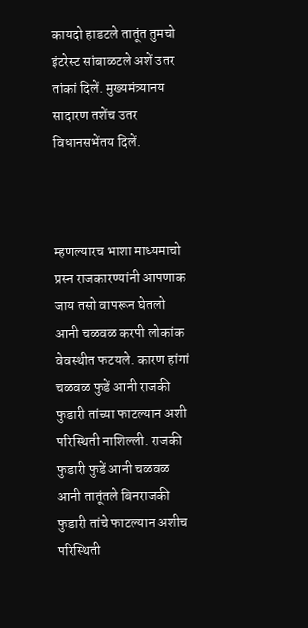कायदो हाडटले तातूंत तुमचो इंटरेस्ट सांबाळटले अशें उतर तांकां दिलें. मुख्यमंत्र्यानय सादारण तशेंच उतर विधानसभेंतय दिलें.



म्हणल्यारच भाशा माध्यमाचो प्रस्न राजकारण्यांनी आपणाक जाय तसो वापरून घेतलो आनी चळवळ करपी लोकांक वेवस्थीत फटयले. कारण हांगां चळवळ फुडें आनी राजकी फुडारी तांच्या फाटल्यान अशी परिस्थिती नाशिल्ली. राजकी फुडारी फुडें आनी चळवळ आनी तातूंतले बिनराजकी फुडारी तांचे फाटल्यान अशीच परिस्थिती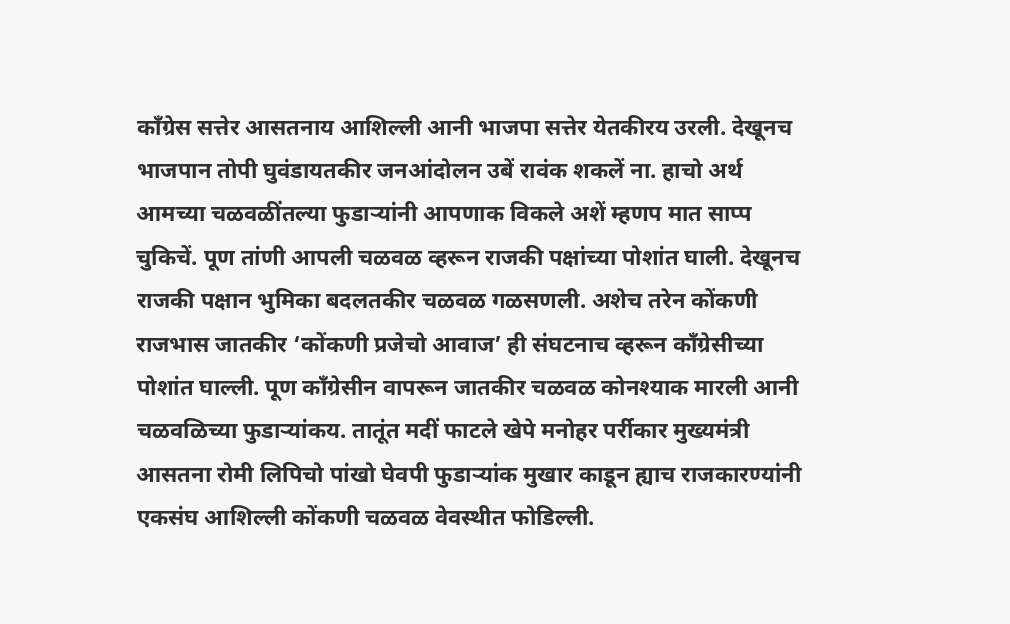काँग्रेस सत्तेर आसतनाय आशिल्ली आनी भाजपा सत्तेर येतकीरय उरली. देखूनच भाजपान तोपी घुवंडायतकीर जनआंदोलन उबें रावंक शकलें ना. हाचो अर्थ आमच्या चळवळींतल्या फुडाऱ्यांनी आपणाक विकले अशें म्हणप मात साप्प चुकिचें. पूण तांणी आपली चळवळ व्हरून राजकी पक्षांच्या पोशांत घाली. देखूनच राजकी पक्षान भुमिका बदलतकीर चळवळ गळसणली. अशेच तरेन कोंकणी राजभास जातकीर ‘कोंकणी प्रजेचो आवाज’ ही संघटनाच व्हरून काँग्रेसीच्या पोशांत घाल्ली. पूण काँग्रेसीन वापरून जातकीर चळवळ कोनश्याक मारली आनी चळवळिच्या फुडाऱ्यांकय. तातूंत मदीं फाटले खेपे मनोहर पर्रीकार मुख्यमंत्री आसतना रोमी लिपिचो पांखो घेवपी फुडाऱ्यांक मुखार काडून ह्याच राजकारण्यांनी एकसंघ आशिल्ली कोंकणी चळवळ वेवस्थीत फोडिल्ली.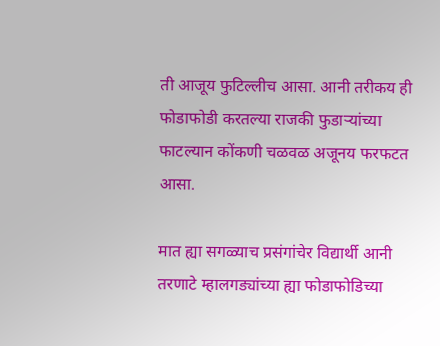ती आजूय फुटिल्लीच आसा. आनी तरीकय ही फोडाफोडी करतल्या राजकी फुडाऱ्यांच्या फाटल्यान कोंकणी चळवळ अजूनय फरफटत आसा.

मात ह्या सगळ्याच प्रसंगांचेर विद्यार्थी आनी तरणाटे म्हालगड्यांच्या ह्या फोडाफोडिच्या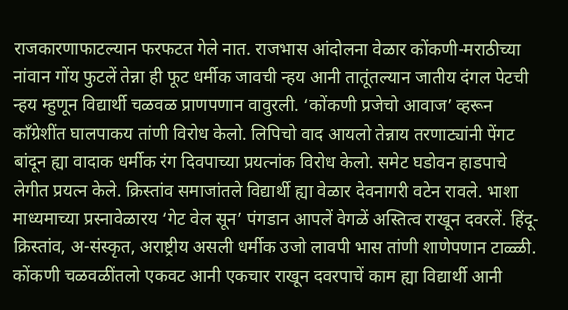राजकारणाफाटल्यान फरफटत गेले नात. राजभास आंदोलना वेळार कोंकणी-मराठीच्या नांवान गोंय फुटलें तेन्ना ही फूट धर्मीक जावची न्हय आनी तातूंतल्यान जातीय दंगल पेटची न्हय म्हुणून विद्यार्थी चळवळ प्राणपणान वावुरली. ‘कोंकणी प्रजेचो आवाज’ व्हरून काँग्रेशींत घालपाकय तांणी विरोध केलो. लिपिचो वाद आयलो तेन्नाय तरणाट्यांनी पेंगट बांदून ह्या वादाक धर्मीक रंग दिवपाच्या प्रयत्नांक विरोध केलो. समेट घडोवन हाडपाचे लेगीत प्रयत्न केले. क्रिस्तांव समाजांतले विद्यार्थी ह्या वेळार देवनागरी वटेन रावले. भाशा माध्यमाच्या प्रस्नावेळारय ‘गेट वेल सून’ पंगडान आपलें वेगळें अस्तित्व राखून दवरलें. हिंदू-क्रिस्तांव, अ-संस्कृत, अराष्ट्रीय असली धर्मीक उजो लावपी भास तांणी शाणेपणान टाळ्ळी. कोंकणी चळवळींतलो एकवट आनी एकचार राखून दवरपाचें काम ह्या विद्यार्थी आनी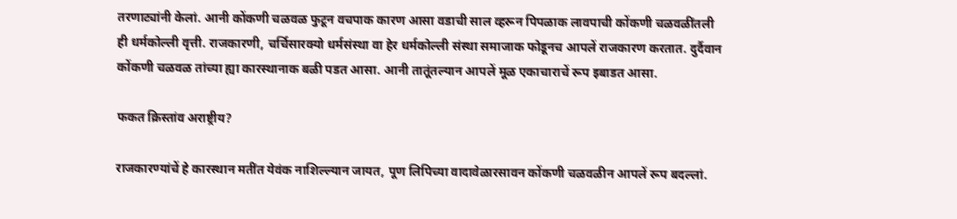तरणाट्यांनी केलां. आनी कोंकणी चळवळ फुटून वचपाक कारण आसा वडाची साल व्हरून पिपळाक लावपाची कोंकणी चळवळींतली ही धर्मकोल्ली वृत्ती. राजकारणी, चर्चिसारक्यो धर्मसंस्था वा हेर धर्मकोल्ली संस्था समाजाक फोडूनच आपलें राजकारण करतात. दुर्दैवान कोंकणी चळवळ तांच्या ह्या कारस्थानाक बळी पडत आसा. आनी तातूंतल्यान आपलें मूळ एकाचाराचें रूप इबाडत आसा.

फकत क्रिस्तांव अराष्ट्रीय?

राजकारण्यांचें हे कारस्थान मतींत येवंक नाशिल्ल्यान जायत, पूण लिपिच्या वादावेळारसावन कोंकणी चळवळीन आपलें रूप बदल्लां.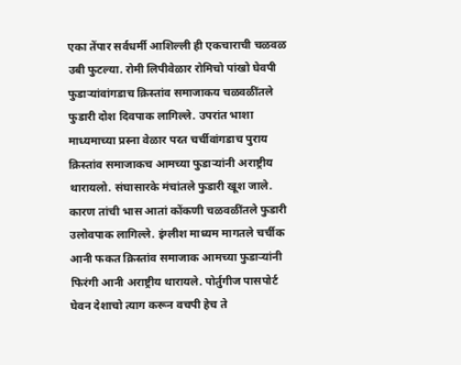एका तेंपार सर्वधर्मी आशिल्ली ही एकचाराची चळवळ उबी फुटल्या. रोमी लिपीवेळार रोमिचो पांखो घेवपी फुडाऱ्यांवांगडाच क्रिस्तांव समाजाकय चळवळींतले फुडारी दोश दिवपाक लागिल्ले. उपरांत भाशा माध्यमाच्या प्रस्ना वेळार परत चर्चीवांगडाच पुराय क्रिस्तांव समाजाकच आमच्या फुडाऱ्यांनी अराष्ट्रीय थारायलो. संघासारके मंचांतले फुडारी खूश जाले. कारण तांची भास आतां कोंकणी चळवळींतले फुडारी उलोवपाक लागिल्ले. इंग्लीश माध्यम मागतले चर्चीक आनी फकत क्रिस्तांव समाजाक आमच्या फुडाऱ्यांनी फिरंगी आनी अराष्ट्रीय थारायले. पोर्तुगीज पासपोर्ट घेवन देशाचो त्याग करून वचपी हेच ते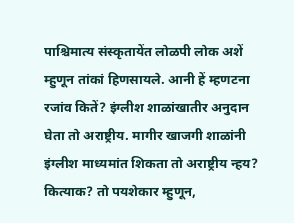पाश्चिमात्य संस्कृतायेंत लोळपी लोक अशें म्हुणून तांकां हिणसायले. आनी हें म्हणटना रजांव कितें? इंग्लीश शाळांखातीर अनुदान घेता तो अराष्ट्रीय. मागीर खाजगी शाळांनी इंग्लीश माध्यमांत शिकता तो अराष्ट्रीय न्हय? कित्याक? तो पयशेकार म्हुणून,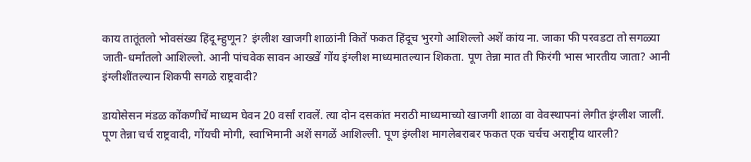काय तातूंतलो भोवसंख्य हिंदू म्हुणून? इंग्लीश खाजगी शाळांनी कितें फकत हिंदूच भुरगो आशिल्लो अशें कांय ना. जाका फी परवडटा तो सगळ्या जाती-धर्मांतलो आशिल्लो. आनी पांचवेक सावन आख्खें गोंय इंग्लीश माध्यमातल्यान शिकता. पूण तेन्ना मात ती फिरंगी भास भारतीय जाता? आनी इंग्लीशींतल्यान शिकपी सगळे राष्ट्रवादी?

डायोसेसन मंडळ कोंकणीचें माध्यम घेवन 20 वर्सां रावलें. त्या दोन दसकांत मराठी माध्यमाच्यो खाजगी शाळा वा वेवस्थापनां लेगीत इंग्लीश जालीं. पूण तेन्ना चर्च राष्ट्रवादी, गोंयची मोगी, स्वाभिमानी अशें सगळें आशिल्ली. पूण इंग्लीश मागलेबराबर फकत एक चर्चच अराष्ट्रीय थारली?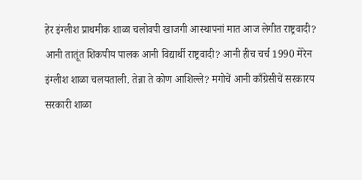हेर इंग्लीश प्राथमीक शाळा चलोवपी खाजगी आस्थापनां मात आज लेगीत राष्ट्रवादी? आनी तातूंत शिकपीय पालक आनी विद्यार्थी राष्ट्रवादी? आनी हीच चर्च 1990 मेरेन इंग्लीश शाळा चलयताली. तेन्ना ते कोण आशिल्ले? मगोचें आनी काँग्रेसीचें सरकारय सरकारी शाळा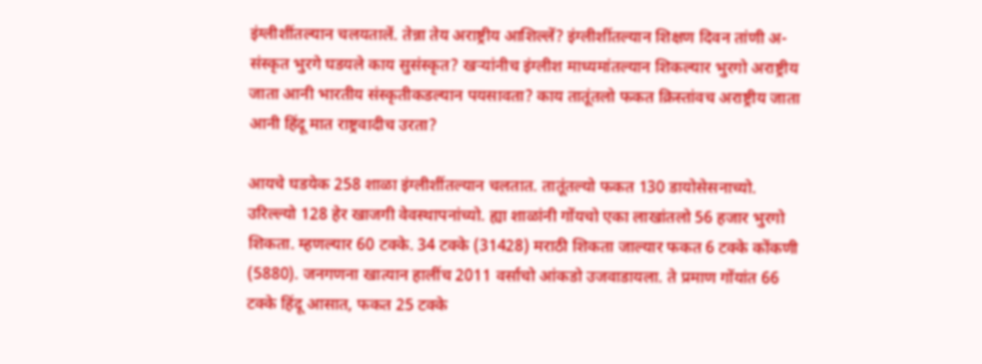इंग्लीशींतल्यान चलयतालें. तेन्ना तेय अराष्ट्रीय आशिल्लें? इंग्लीशींतल्यान शिक्षण दिवन तांणी अ-संस्कृत भुरगे घडयले काय सुसंस्कृत? खऱ्यांनीच इंग्लीश माध्यमांतल्यान शिकल्यार भुरगो अराष्ट्रीय जाता आनी भारतीय संस्कृतीकडल्यान पयसावता? काय तातूंतलो फकत क्रिस्तांवच अराष्ट्रीय जाता आनी हिंदू मात राष्ट्रवादीच उरता?

आयचे घडयेक 258 शाळा इंग्लीशींतल्यान चलतात. तातूंतल्यो फकत 130 डायोसेसनाच्यो. उरिल्ल्यो 128 हेर खाजगी वेवस्थापनांच्यो. ह्या शाळांनी गोंयचो एका लाखांतलो 56 हजार भुरगो शिकता. म्हणल्यार 60 टक्के. 34 टक्के (31428) मराठी शिकता जाल्यार फकत 6 टक्के कोंकणी (5880). जनगणना खात्यान हालींच 2011 वर्साचो आंकडो उजवाडायला. ते प्रमाण गोंयांत 66 टक्के हिंदू आसात, फकत 25 टक्के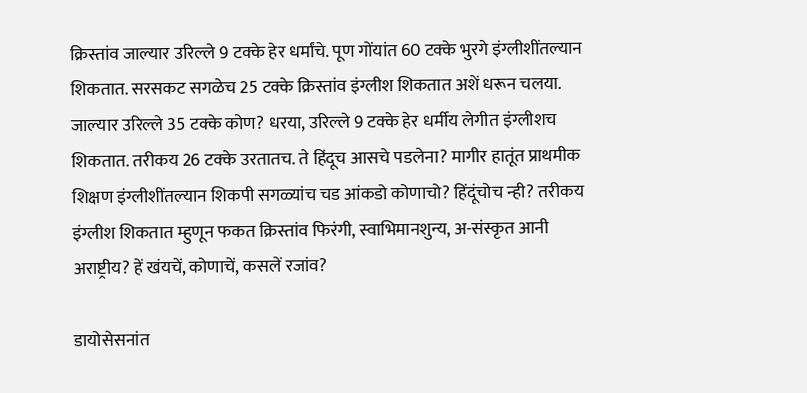क्रिस्तांव जाल्यार उरिल्ले 9 टक्के हेर धर्मांचे. पूण गोंयांत 60 टक्के भुरगे इंग्लीशींतल्यान शिकतात. सरसकट सगळेच 25 टक्के क्रिस्तांव इंग्लीश शिकतात अशें धरून चलया. जाल्यार उरिल्ले 35 टक्के कोण? धरया, उरिल्ले 9 टक्के हेर धर्मीय लेगीत इंग्लीशच शिकतात. तरीकय 26 टक्के उरतातच. ते हिंदूच आसचे पडलेना? मागीर हातूंत प्राथमीक शिक्षण इंग्लीशींतल्यान शिकपी सगळ्यांच चड आंकडो कोणाचो? हिंदूंचोच न्ही? तरीकय इंग्लीश शिकतात म्हुणून फकत क्रिस्तांव फिरंगी, स्वाभिमानशुन्य, अ-संस्कृत आनी अराष्ट्रीय? हें खंयचें, कोणाचें, कसलें रजांव?

डायोसेसनांत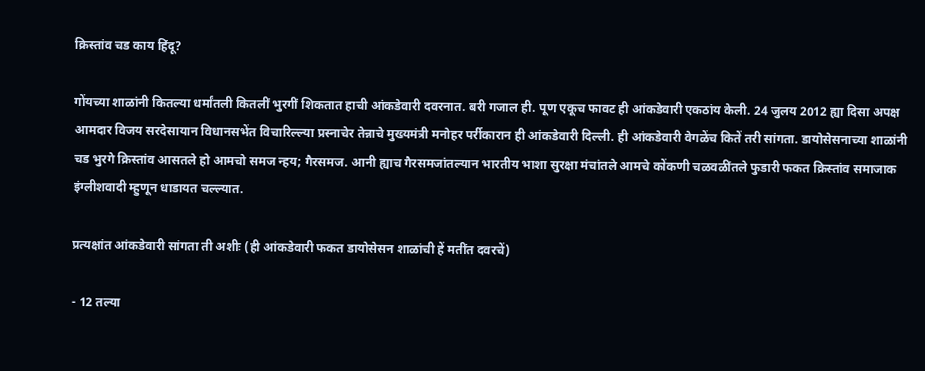क्रिस्तांव चड काय हिंदू?

गोंयच्या शाळांनी कितल्या धर्मांतली कितलीं भुरगीं शिकतात हाची आंकडेवारी दवरनात. बरी गजाल ही. पूण एकूच फावट ही आंकडेवारी एकठांय केली. 24 जुलय 2012 ह्या दिसा अपक्ष आमदार विजय सरदेसायान विधानसभेंत विचारिल्ल्या प्रस्नाचेर तेन्नाचे मुख्यमंत्री मनोहर पर्रीकारान ही आंकडेवारी दिल्ली. ही आंकडेवारी वेगळेंच कितें तरी सांगता. डायोसेसनाच्या शाळांनी चड भुरगे क्रिस्तांव आसतले हो आमचो समज न्हय; गैरसमज. आनी ह्याच गैरसमजांतल्यान भारतीय भाशा सुरक्षा मंचांतले आमचे कोंकणी चळवळींतले फुडारी फकत क्रिस्तांव समाजाक इंग्लीशवादी म्हुणून धाडायत चल्ल्यात.

प्रत्यक्षांत आंकडेवारी सांगता ती अशीः (ही आंकडेवारी फकत डायोसेसन शाळांची हें मतींत दवरचें)

- 12 तल्या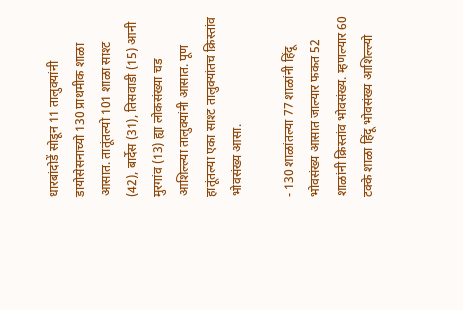धारबांदोडें सोडून 11 तालुक्यांनी डायोसेसनाच्यो 130 प्राथमीक शाळा आसात. तातूंतल्यो 101 शाळा साश्ट (42), बार्देस (31), तिसवाडी (15) आनी मुरगांव (13) ह्या लोकसंख्या चड आशिल्ल्या तालुक्यांनी आसात. पूण हातूंतल्या एका साश्ट तालुक्यांतच क्रिस्तांव भोवसंख्य आसा.

- 130 शाळांतल्या 77 शाळांनी हिंदू भोवसंख्य आसात जाल्यार फकत 52 शाळांनी क्रिस्तांव भोवसंख्य. म्हणल्यार 60 टक्के शाळा हिंदू भोवसंख्य आशिल्ल्यो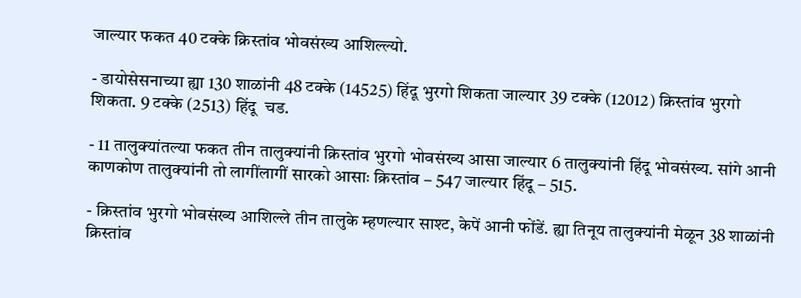जाल्यार फकत 40 टक्के क्रिस्तांव भोवसंख्य आशिल्ल्यो.

- डायोसेसनाच्या ह्या 130 शाळांनी 48 टक्के (14525) हिंदू भुरगो शिकता जाल्यार 39 टक्के (12012) क्रिस्तांव भुरगो शिकता. 9 टक्के (2513) हिंदू  चड.

- 11 तालुक्यांतल्या फकत तीन तालुक्यांनी क्रिस्तांव भुरगो भोवसंख्य आसा जाल्यार 6 तालुक्यांनी हिंदू भोवसंख्य. सांगे आनी काणकोण तालुक्यांनी तो लागींलागीं सारको आसाः क्रिस्तांव – 547 जाल्यार हिंदू – 515.

- क्रिस्तांव भुरगो भोवसंख्य आशिल्ले तीन तालुके म्हणल्यार साश्ट, केपें आनी फोंडें. ह्या तिनूय तालुक्यांनी मेळून 38 शाळांनी क्रिस्तांव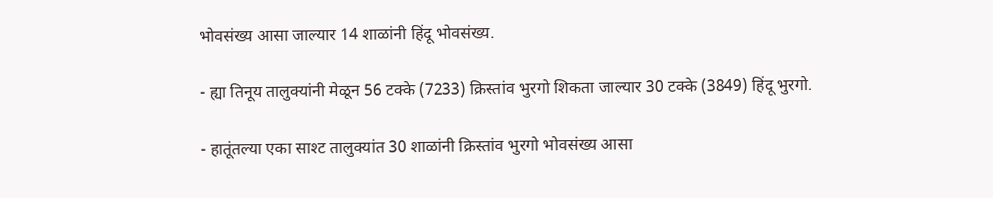भोवसंख्य आसा जाल्यार 14 शाळांनी हिंदू भोवसंख्य.

- ह्या तिनूय तालुक्यांनी मेळून 56 टक्के (7233) क्रिस्तांव भुरगो शिकता जाल्यार 30 टक्के (3849) हिंदू भुरगो.

- हातूंतल्या एका साश्ट तालुक्यांत 30 शाळांनी क्रिस्तांव भुरगो भोवसंख्य आसा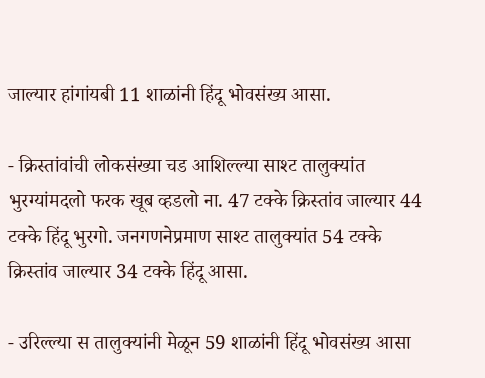जाल्यार हांगांयबी 11 शाळांनी हिंदू भोवसंख्य आसा.

- क्रिस्तांवांची लोकसंख्या चड आशिल्ल्या साश्ट तालुक्यांत भुरग्यांमदलो फरक खूब व्हडलो ना. 47 टक्के क्रिस्तांव जाल्यार 44 टक्के हिंदू भुरगो. जनगणनेप्रमाण साश्ट तालुक्यांत 54 टक्के क्रिस्तांव जाल्यार 34 टक्के हिंदू आसा.

- उरिल्ल्या स तालुक्यांनी मेळून 59 शाळांनी हिंदू भोवसंख्य आसा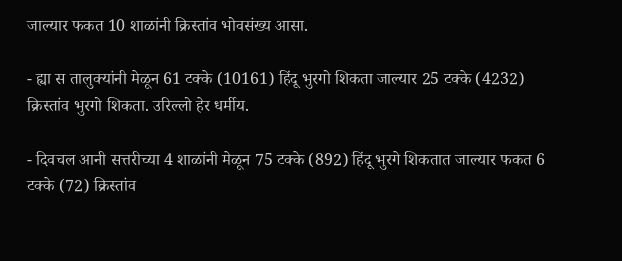जाल्यार फकत 10 शाळांनी क्रिस्तांव भोवसंख्य आसा.

- ह्या स तालुक्यांनी मेळून 61 टक्के (10161) हिंदू भुरगो शिकता जाल्यार 25 टक्के (4232) क्रिस्तांव भुरगो शिकता. उरिल्लो हेर धर्मीय.

- दिवचल आनी सत्तरीच्या 4 शाळांनी मेळून 75 टक्के (892) हिंदू भुरगे शिकतात जाल्यार फकत 6 टक्के (72) क्रिस्तांव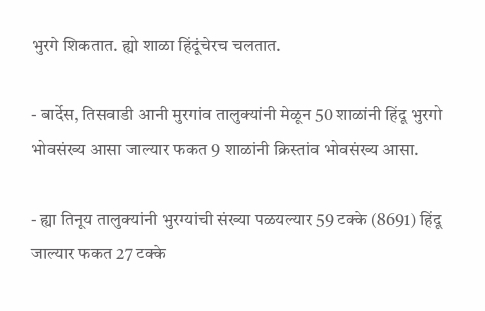भुरगे शिकतात. ह्यो शाळा हिंदूंचेरच चलतात.

- बार्देस, तिसवाडी आनी मुरगांव तालुक्यांनी मेळून 50 शाळांनी हिंदू भुरगो भोवसंख्य आसा जाल्यार फकत 9 शाळांनी क्रिस्तांव भोवसंख्य आसा.

- ह्या तिनूय तालुक्यांनी भुरग्यांची संख्या पळयल्यार 59 टक्के (8691) हिंदू जाल्यार फकत 27 टक्के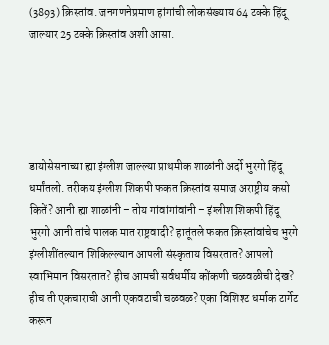(3893) क्रिस्तांव. जनगणनेप्रमाण हांगांची लोकसंख्याय 64 टक्के हिंदू जाल्यार 25 टक्के क्रिस्तांव अशी आसा.





डायोसेसनाच्या ह्या इंग्लीश जाल्ल्या प्राथमीक शाळांनी अर्दो भुरगो हिंदू धर्मांतलो. तरीकय इंग्लीश शिकपी फकत क्रिस्तांव समाज अराष्ट्रीय कसो कितें? आनी ह्या शाळांनी – तोय गांवांगांवांनी – इंग्लीश शिकपी हिंदू भुरगो आनी तांचे पालक मात राष्ट्रवादी? हातूंतले फकत क्रिस्तांवांचेच भुरगे इंग्लीशींतल्यान शिकिल्ल्यान आपली संस्कृताय विसरतात? आपलो स्वाभिमान विसरतात? हीच आमची सर्वधर्मीय कोंकणी चळवळीची देख? हीच ती एकचाराची आनी एकवटाची चळवळ? एका विशिश्ट धर्माक टार्गेट करून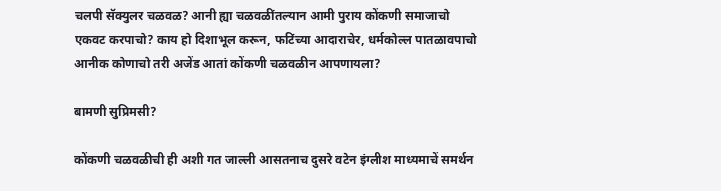चलपी सॅक्युलर चळवळ? आनी ह्या चळवळींतल्यान आमी पुराय कोंकणी समाजाचो एकवट करपाचो? काय हो दिशाभूल करून, फटिंच्या आदाराचेर, धर्मकोल्ल पातळावपाचो आनीक कोणाचो तरी अजेंड आतां कोंकणी चळवळीन आपणायला?

बामणी सुप्रिमसी?

कोंकणी चळवळीची ही अशी गत जाल्ली आसतनाच दुसरे वटेन इंग्लीश माध्यमाचें समर्थन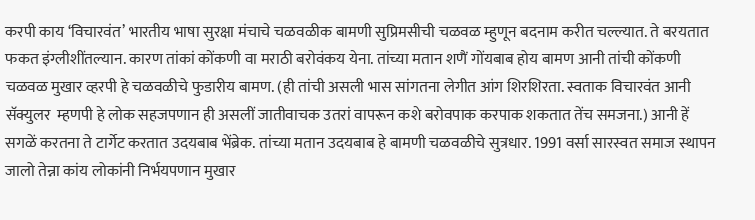करपी काय ‘विचारवंत’ भारतीय भाषा सुरक्षा मंचाचे चळवळीक बामणी सुप्रिमसीची चळवळ म्हुणून बदनाम करीत चल्ल्यात. ते बरयतात फकत इंग्लीशींतल्यान. कारण तांकां कोंकणी वा मराठी बरोवंकय येना. तांच्या मतान शणैं गोंयबाब होय बामण आनी तांची कोंकणी चळवळ मुखार व्हरपी हे चळवळीचे फुडारीय बामण. (ही तांची असली भास सांगतना लेगीत आंग शिरशिरता. स्वताक विचारवंत आनी सॅक्युलर  म्हणपी हे लोक सहजपणान ही असलीं जातीवाचक उतरां वापरून कशे बरोवपाक करपाक शकतात तेंच समजना.) आनी हें सगळें करतना ते टार्गेट करतात उदयबाब भेंब्रेक. तांच्या मतान उदयबाब हे बामणी चळवळीचे सुत्रधार. 1991 वर्सा सारस्वत समाज स्थापन जालो तेन्ना कांय लोकांनी निर्भयपणान मुखार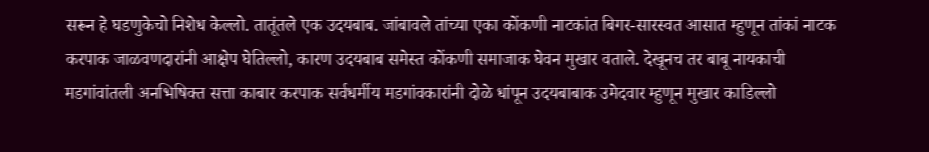सरून हे घडणुकेचो निशेध केल्लो. तातूंतले एक उदयबाब. जांबावले तांच्या एका कोंकणी नाटकांत बिगर-सारस्वत आसात म्हुणून तांकां नाटक करपाक जाळवणदारांनी आक्षेप घेतिल्लो, कारण उदयबाब समेस्त कोंकणी समाजाक घेवन मुखार वताले. देखूनच तर बाबू नायकाची मडगांवांतली अनभिषिक्त सत्ता काबार करपाक सर्वधर्मीय मडगांवकारांनी दोळे धांपून उदयबाबाक उमेदवार म्हुणून मुखार काडिल्लो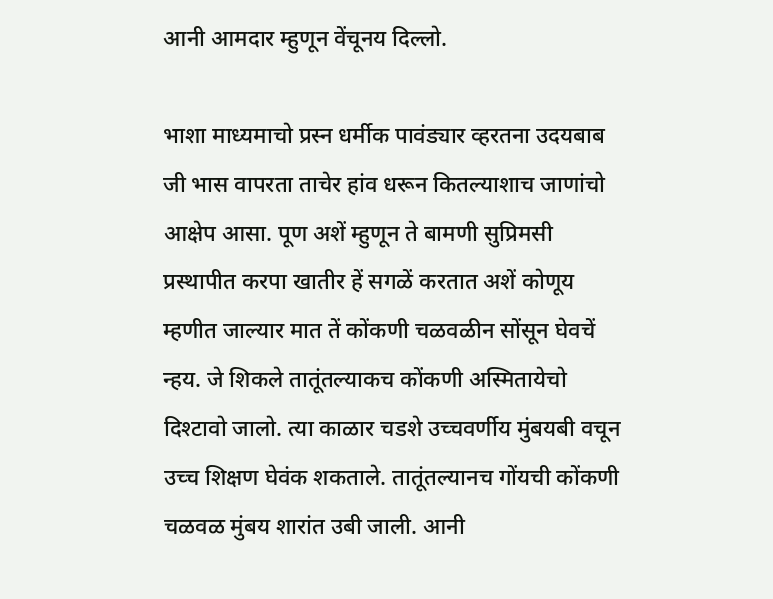आनी आमदार म्हुणून वेंचूनय दिल्लो.

भाशा माध्यमाचो प्रस्न धर्मीक पावंड्यार व्हरतना उदयबाब जी भास वापरता ताचेर हांव धरून कितल्याशाच जाणांचो आक्षेप आसा. पूण अशें म्हुणून ते बामणी सुप्रिमसी प्रस्थापीत करपा खातीर हें सगळें करतात अशें कोणूय म्हणीत जाल्यार मात तें कोंकणी चळवळीन सोंसून घेवचें न्हय. जे शिकले तातूंतल्याकच कोंकणी अस्मितायेचो दिश्टावो जालो. त्या काळार चडशे उच्चवर्णीय मुंबयबी वचून उच्च शिक्षण घेवंक शकताले. तातूंतल्यानच गोंयची कोंकणी चळवळ मुंबय शारांत उबी जाली. आनी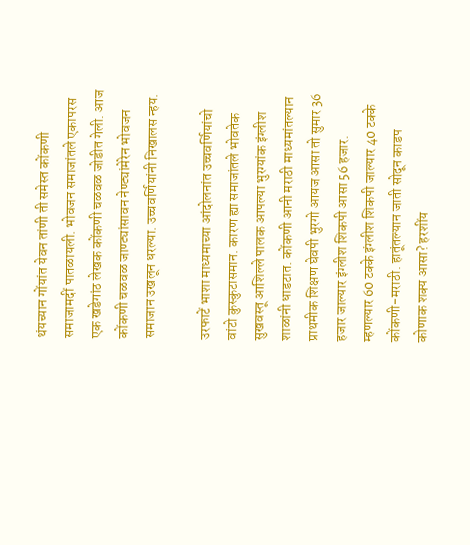थंयच्यान गोंयांत येवन तांणी ती समेस्त कोंकणी समाजामदीं पातळायली. भोवजन समाजांतले एकापरस एक खडेगांठ लेखक कोंकणी चळवळ जोडीत गेली. आज कोंकणी चळवळ जाण्ट्यांसावन नेण्ट्यांमेरेन भोवजन समाजान उखलून धरल्या. उच्चवर्णियांनी निखालस न्हय.

उरफाटें भाशा माध्यमाच्या आंदोलनांत उच्चवर्णियांचो वांटो कुस्कुटासमान. कारण ह्या समाजांतले भोवतेक सुखवस्तू आशिल्ले पालक आपल्या भुरग्यांक इंग्लीश शाळांनी धाडटात. कोंकणी आनी मराठी माध्यमांतल्यान प्राथमीक शिक्षण घेवपी भुरगो आयज आसा तो सुमार 36 हजार जाल्यार इंग्लीश शिकपी आसा 56 हजार. म्हणल्यार 60 टक्के इंग्लीश शिकपी जाल्यार 40 टक्के कोंकणी-मराठी. हातूंतल्यान जाती सोदून काडप कोणाक शक्य आसा? हरशींय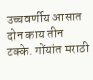उच्चवर्णीय आसात दोन काय तीन टक्के. गोंयांत मराठी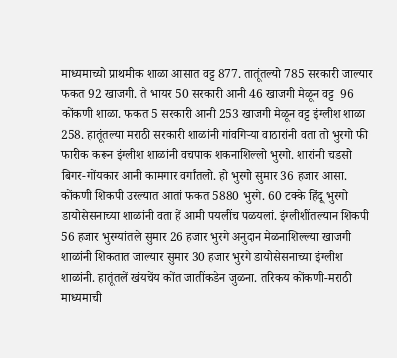माध्यमाच्यो प्राथमीक शाळा आसात वट्ट 877. तातूंतल्यो 785 सरकारी जाल्यार फकत 92 खाजगी. ते भायर 50 सरकारी आनी 46 खाजगी मेळून वट्ट  96 कोंकणी शाळा. फकत 5 सरकारी आनी 253 खाजगी मेळून वट्ट इंग्लीश शाळा 258. हातूंतल्या मराठी सरकारी शाळांनी गांवगिऱ्या वाठारांनी वता तो भुरगो फी फारीक करून इंग्लीश शाळांनी वचपाक शकनाशिल्लो भुरगो. शारांनी चडसो बिगर-गोंयकार आनी कामगार वर्गांतलो. हो भुरगो सुमार 36 हजार आसा. कोंकणी शिकपी उरल्यात आतां फकत 5880 भुरगे. 60 टक्के हिंदू भुरगो डायोसेसनाच्या शाळांनी वता हें आमी पयलींच पळयलां. इंग्लीशींतल्यान शिकपी 56 हजार भुरग्यांतले सुमार 26 हजार भुरगे अनुदान मेळनाशिल्ल्या खाजगी शाळांनी शिकतात जाल्यार सुमार 30 हजार भुरगे डायोसेसनाच्या इंग्लीश शाळांनी. हातूंतलें खंयचेंय कोंत जातींकडेन जुळना. तरिकय कोंकणी-मराठी माध्यमाची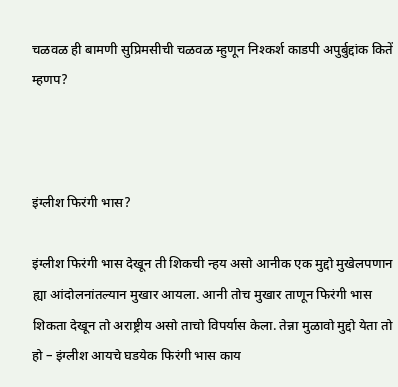चळवळ ही बामणी सुप्रिमसीची चळवळ म्हुणून निश्कर्श काडपी अपुर्बुद्दांक कितें म्हणप?



इंग्लीश फिरंगी भास?

इंग्लीश फिरंगी भास देखून ती शिकची न्हय असो आनीक एक मुद्दो मुखेलपणान ह्या आंदोलनांतल्यान मुखार आयला. आनी तोच मुखार ताणून फिरंगी भास शिकता देखून तो अराष्ट्रीय असो ताचो विपर्यास केला. तेन्ना मुळावो मुद्दो येता तो हो – इंग्लीश आयचे घडयेक फिरंगी भास काय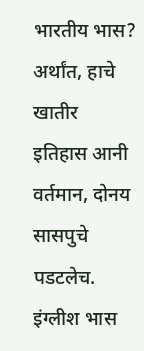भारतीय भास? अर्थांत, हाचे खातीर इतिहास आनी वर्तमान, दोनय सासपुचे पडटलेच. इंग्लीश भास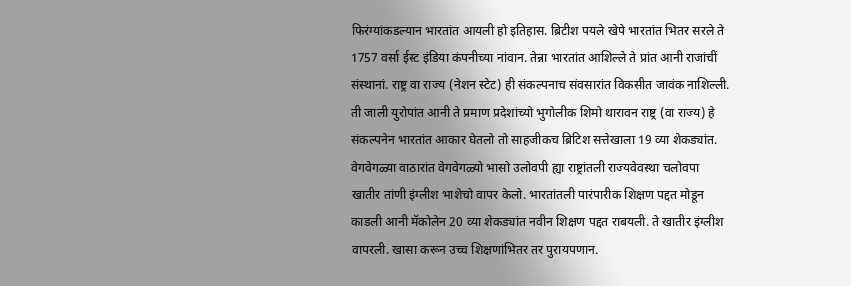फिरंग्यांकडल्यान भारतांत आयली हो इतिहास. ब्रिटीश पयले खेपे भारतांत भितर सरले ते 1757 वर्सा ईस्ट इंडिया कंपनीच्या नांवान. तेन्ना भारतांत आशिल्ले ते प्रांत आनी राजांचीं संस्थानां. राष्ट्र वा राज्य (नेशन स्टेट) ही संकल्पनाच संवसारांत विकसीत जावंक नाशिल्ली. ती जाली युरोपांत आनी ते प्रमाण प्रदेशांच्यो भुगोलीक शिमो थारावन राष्ट्र (वा राज्य) हे संकल्पनेन भारतांत आकार घेतलो तो साहजीकच ब्रिटिश सत्तेखाला 19 व्या शेकड्यांत. वेगवेगळ्या वाठारांत वेगवेगळ्यो भासो उलोवपी ह्या राष्ट्रांतली राज्यवेवस्था चलोवपा खातीर तांणी इंग्लीश भाशेचो वापर केलो. भारतांतली पारंपारीक शिक्षण पद्दत मोडून काडली आनी मॅकोलेन 20 व्या शेकड्यांत नवीन शिक्षण पद्दत राबयली. ते खातीर इंग्लीश वापरली. खासा करून उच्च शिक्षणांभितर तर पुरायपणान.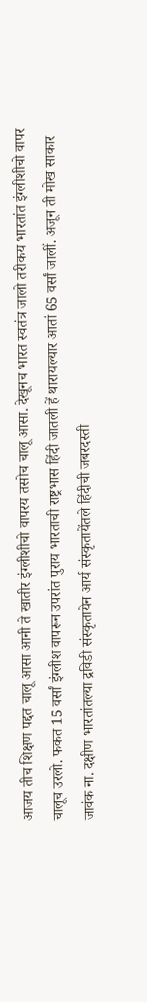आजय तीच शिक्षण पद्दत चालू आसा आनी ते खातीर इंग्लीशीचो वापरय तसोच चालू आसा. देखूनच भारत स्वतंत्र जालो तरीकय भारतांत इंग्लीशीचो वापर चालूच उरलो. फकत 15 वर्सां इंग्लीश वापरून उपरांत पुराय भारताची राष्ट्रभास हिंदी जातली हें थारायल्यार आतां 65 वर्सां जालीं. अजून ती मोख साकार जावंक ना. दक्षीण भारतांतल्या द्रविडी संस्कृतायेन आर्य संस्कृतायेंतले हिंदीची जबरदस्ती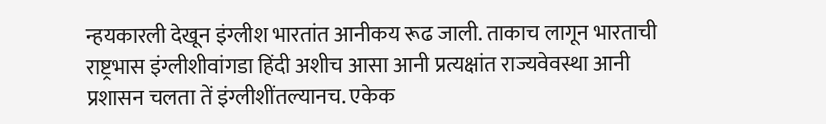न्हयकारली देखून इंग्लीश भारतांत आनीकय रूढ जाली. ताकाच लागून भारताची राष्ट्रभास इंग्लीशीवांगडा हिंदी अशीच आसा आनी प्रत्यक्षांत राज्यवेवस्था आनी प्रशासन चलता तें इंग्लीशींतल्यानच. एकेक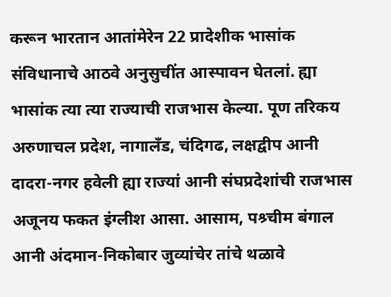करून भारतान आतांमेरेन 22 प्रादेशीक भासांक संविधानाचे आठवे अनुसुचींत आस्पावन घेतलां. ह्या भासांक त्या त्या राज्याची राजभास केल्या. पूण तरिकय अरुणाचल प्रदेश, नागालँड, चंदिगढ, लक्षद्वीप आनी दादरा-नगर हवेली ह्या राज्यां आनी संघप्रदेशांची राजभास अजूनय फकत इंग्लीश आसा. आसाम, पश्र्चीम बंगाल आनी अंदमान-निकोबार जुव्यांचेर तांचे थळावे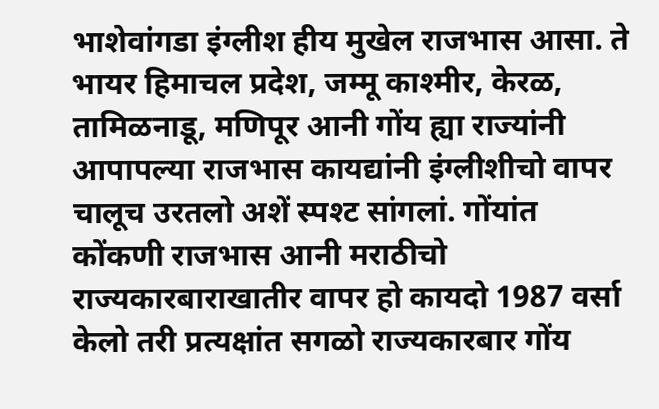भाशेवांगडा इंग्लीश हीय मुखेल राजभास आसा. ते भायर हिमाचल प्रदेश, जम्मू काश्मीर, केरळ, तामिळनाडू, मणिपूर आनी गोंय ह्या राज्यांनी आपापल्या राजभास कायद्यांनी इंग्लीशीचो वापर चालूच उरतलो अशें स्पश्ट सांगलां. गोंयांत कोंकणी राजभास आनी मराठीचो राज्यकारबाराखातीर वापर हो कायदो 1987 वर्सा केलो तरी प्रत्यक्षांत सगळो राज्यकारबार गोंय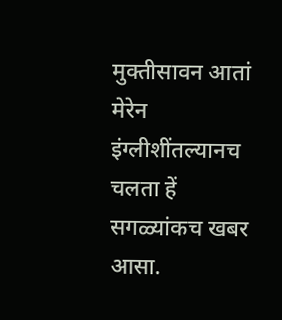मुक्तीसावन आतां मेरेन इंग्लीशींतल्यानच चलता हें सगळ्यांकच खबर आसा.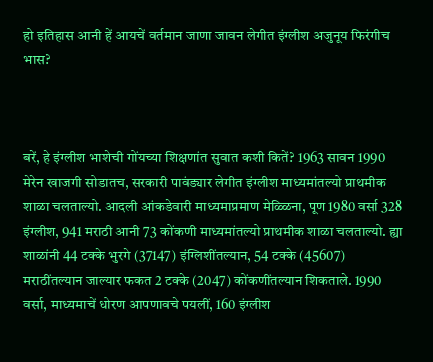हो इतिहास आनी हें आयचें वर्तमान जाणा जावन लेगीत इंग्लीश अजुनूय फिरंगीच भास?



बरें, हे इंग्लीश भाशेची गोंयच्या शिक्षणांत सुवात कशी कितें? 1963 सावन 1990 मेरेन खाजगी सोडातच, सरकारी पावंड्यार लेगीत इंग्लीश माध्यमांतल्यो प्राथमीक शाळा चलताल्यो. आदली आंकडेवारी माध्यमाप्रमाण मेळ्ळिना, पूण 1980 वर्सा 328 इंग्लीश, 941 मराठी आनी 73 कोंकणी माध्यमांतल्यो प्राथमीक शाळा चलताल्यो. ह्या शाळांनी 44 टक्के भुरगे (37147) इंग्लिशींतल्यान, 54 टक्के (45607) मराठींतल्यान जाल्यार फकत 2 टक्के (2047) कोंकणींतल्यान शिकताले. 1990 वर्सा, माध्यमाचें धोरण आपणावचे पयलीं, 160 इंग्लीश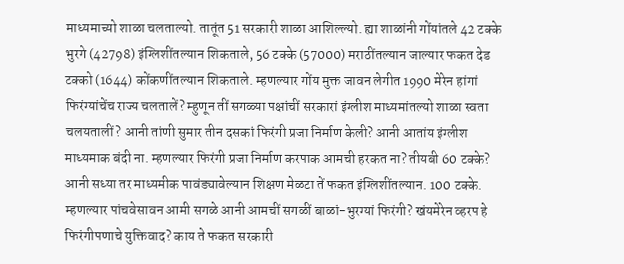माध्यमाच्यो शाळा चलताल्यो. तातूंत 51 सरकारी शाळा आशिल्ल्यो. ह्या शाळांनी गोंयांतले 42 टक्के भुरगे (42798) इंग्लिशींतल्यान शिकताले, 56 टक्के (57000) मराठींतल्यान जाल्यार फकत देड टक्को (1644) कोंकणींतल्यान शिकताले. म्हणल्यार गोंय मुक्त जावन लेगीत 1990 मेरेन हांगां फिरंग्यांचेंच राज्य चलतालें? म्हुणून तीं सगळ्या पक्षांचीं सरकारां इंग्लीश माध्यमांतल्यो शाळा स्वता चलयतालीं? आनी तांणी सुमार तीन दसकां फिरंगी प्रजा निर्माण केली? आनी आतांय इंग्लीश माध्यमाक बंदी ना. म्हणल्यार फिरंगी प्रजा निर्माण करपाक आमची हरकत ना? तीयबी 60 टक्के? आनी सध्या तर माध्यमीक पावंड्यावेल्यान शिक्षण मेळटा तें फकत इंग्लिशींतल्यान. 100 टक्के. म्हणल्यार पांचवेसावन आमी सगळे आनी आमचीं सगळीं बाळां-भुरग्यां फिरंगी? खंयमेरेन व्हरप हे फिरंगीपणाचे युक्तिवाद? काय ते फकत सरकारी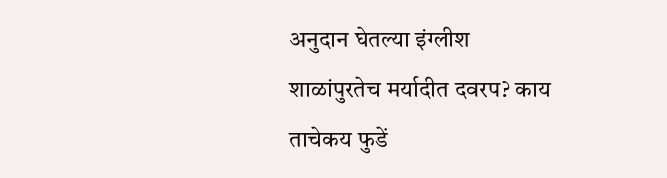अनुदान घेतल्या इंग्लीश शाळांपुरतेच मर्यादीत दवरप? काय ताचेकय फुडें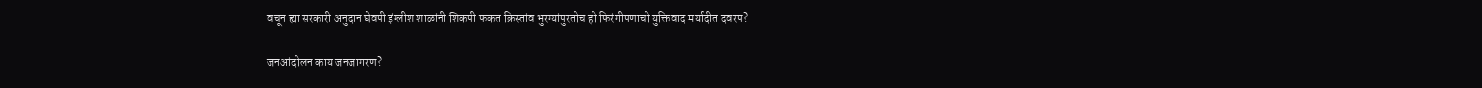वचून ह्या सरकारी अनुदान घेवपी इंग्लीश शाळांनी शिकपी फकत क्रिस्तांव भुरग्यांपुरतोच हो फिरंगीपणाचो युक्तिवाद मर्यादीत दवरप?

जनआंदोलन काय जनजागरण?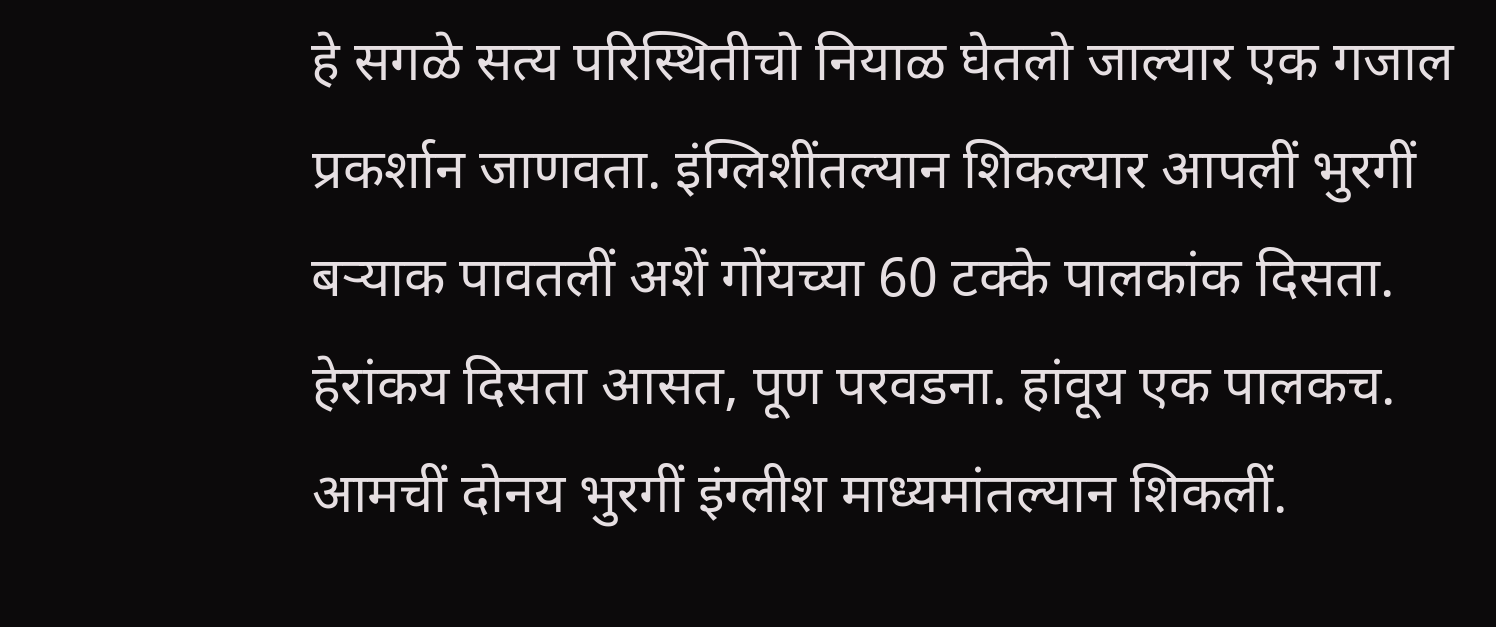हे सगळे सत्य परिस्थितीचो नियाळ घेतलो जाल्यार एक गजाल प्रकर्शान जाणवता. इंग्लिशींतल्यान शिकल्यार आपलीं भुरगीं बऱ्याक पावतलीं अशें गोंयच्या 60 टक्के पालकांक दिसता. हेरांकय दिसता आसत, पूण परवडना. हांवूय एक पालकच. आमचीं दोनय भुरगीं इंग्लीश माध्यमांतल्यान शिकलीं.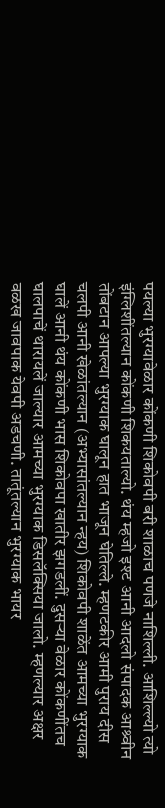पयल्या भुरग्यावेळार कोंकणी शिकोवपी बरी शाळाच पणजे नाशिल्ली. आशिल्ल्यो त्यो इंग्लिशींतल्यान कोंकणी शिकयताल्यो. थंय म्हजो इश्ट आनी आदलो संपादक आश्र्वीन तोंबटान आपल्या भुरग्याक घालून हात भाजून घेतिल्ले. म्हणटकीर आमी पुराय दीस चलपी आनी खेळांतल्यान (अभ्यासांतल्यान न्हय) शिकोवपी शाळेंत आमच्या भुरग्याक घालें आनी थंय कोंकणी भास शिकोवपा खातीर झगडलीं. दुसऱ्या वेळार कोंकणींतच घालपाचें थारायलें जाल्यार आमच्या भुरग्याक डिसलॅक्सिया जालो. म्हणल्यार अक्षर वळख जावपाक येवपी अडचणी. तातूंतल्यान भुरग्याक भायर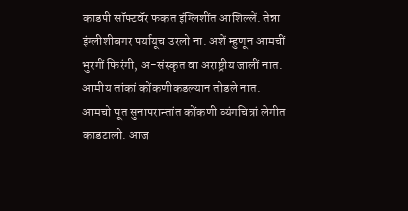काडपी सॉफ्टवॅर फकत इंग्लिशींत आशिल्लें. तेन्ना इंग्लीशीबगर पर्यायूच उरलो ना. अशें म्हुणून आमचीं भुरगीं फिरंगी, अ-संस्कृत वा अराष्ट्रीय जालीं नात. आमीय तांकां कोंकणीकडल्यान तोडले नात. आमचो पूत सुनापरान्तांत कोंकणी व्यंगचित्रां लेगीत काडटालो. आज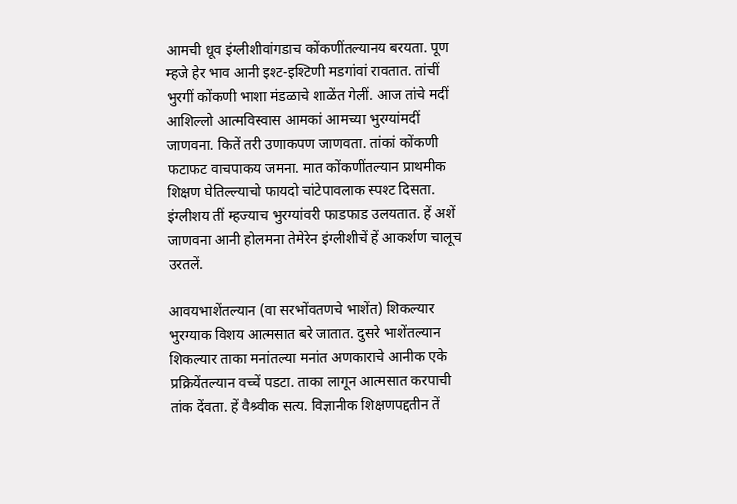आमची धूव इंग्लीशीवांगडाच कोंकणींतल्यानय बरयता. पूण म्हजे हेर भाव आनी इश्ट-इश्टिणी मडगांवां रावतात. तांचीं भुरगीं कोंकणी भाशा मंडळाचे शाळेंत गेलीं. आज तांचे मदीं आशिल्लो आत्मविस्वास आमकां आमच्या भुरग्यांमदीं जाणवना. कितें तरी उणाकपण जाणवता. तांकां कोंकणी फटाफट वाचपाकय जमना. मात कोंकणींतल्यान प्राथमीक शिक्षण घेतिल्ल्याचो फायदो चांटेपावलाक स्पश्ट दिसता. इंग्लीशय तीं म्हज्याच भुरग्यांवरी फाडफाड उलयतात. हें अशें जाणवना आनी होलमना तेमेरेन इंग्लीशीचें हें आकर्शण चालूच उरतलें.

आवयभाशेंतल्यान (वा सरभोंवतणचे भाशेंत) शिकल्यार भुरग्याक विशय आत्मसात बरे जातात. दुसरे भाशेंतल्यान शिकल्यार ताका मनांतल्या मनांत अणकाराचे आनीक एके प्रक्रियेंतल्यान वच्चें पडटा. ताका लागून आत्मसात करपाची तांक देंवता. हें वैश्र्वीक सत्य. विज्ञानीक शिक्षणपद्दतीन तें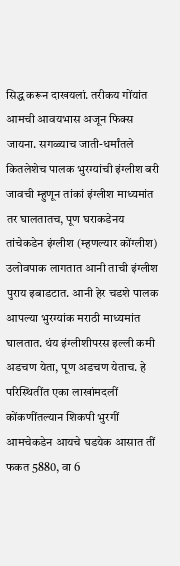सिद्ध करून दाखयलां. तरीकय गोंयांत आमची आवयभास अजून फिक्स जायना. सगळ्याच जाती-धर्मांतले कितलेशेच पालक भुरग्यांची इंग्लीश बरी जावची म्हुणून तांकां इंग्लीश माध्यमांत तर घालतातच, पूण घराकडेनय तांचेकडेन इंग्लीश (म्हणल्यार कोंग्लीश) उलोवपाक लागतात आनी ताची इंग्लीश पुराय इबाडटात. आनी हेर चडशे पालक आपल्या भुरग्यांक मराठी माध्यमांत घालतात. थंय इंग्लीशीपरस इल्ली कमी अडचण येता, पूण अडचण येताच. हे परिस्थितींत एका लाखांमदलीं कोंकणींतल्यान शिकपी भुरगीं आमचेकडेन आयचे घडयेक आसात तीं फकत 5880, वा 6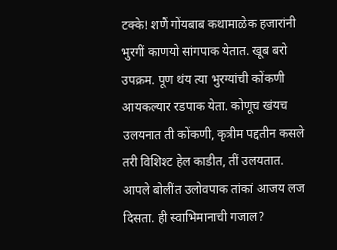टक्के! शणैं गोंयबाब कथामाळेक हजारांनी भुरगीं काणयो सांगपाक येतात. खूब बरो उपक्रम. पूण थंय त्या भुरग्यांची कोंकणी आयकल्यार रडपाक येता. कोणूच खंयच उलयनात ती कोंकणी, कृत्रीम पद्दतीन कसले तरी विशिश्ट हेल काडीत, तीं उलयतात. आपले बोलींत उलोवपाक तांकां आजय लज दिसता. ही स्वाभिमानाची गजाल?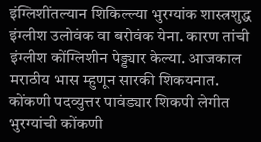इंग्लिशींतल्यान शिकिल्ल्या भुरग्यांक शास्त्रशुद्ध इंग्लीश उलोवंक वा बरोवंक येना. कारण तांची इंग्लीश कोंग्लिशीन पेड्ड्यार केल्या. आजकाल मराठीय भास म्हुणून सारकी शिकयनात. कोंकणी पदव्युत्तर पावंड्यार शिकपी लेगीत भुरग्यांची कोंकणी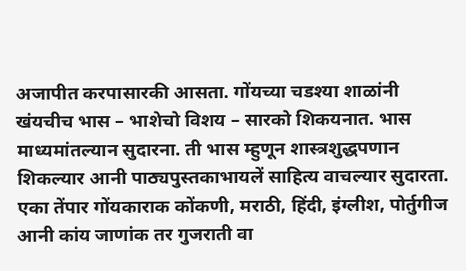अजापीत करपासारकी आसता. गोंयच्या चडश्या शाळांनी खंयचीच भास – भाशेचो विशय – सारको शिकयनात. भास माध्यमांतल्यान सुदारना. ती भास म्हुणून शास्त्रशुद्धपणान शिकल्यार आनी पाठ्यपुस्तकाभायलें साहित्य वाचल्यार सुदारता. एका तेंपार गोंयकाराक कोंकणी, मराठी, हिंदी, इंग्लीश, पोर्तुगीज आनी कांय जाणांक तर गुजराती वा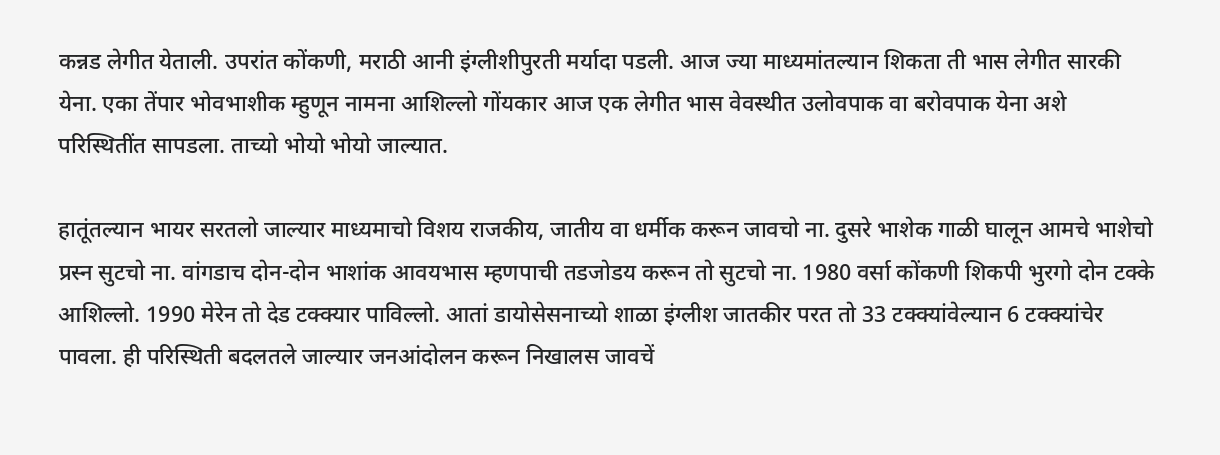कन्नड लेगीत येताली. उपरांत कोंकणी, मराठी आनी इंग्लीशीपुरती मर्यादा पडली. आज ज्या माध्यमांतल्यान शिकता ती भास लेगीत सारकी येना. एका तेंपार भोवभाशीक म्हुणून नामना आशिल्लो गोंयकार आज एक लेगीत भास वेवस्थीत उलोवपाक वा बरोवपाक येना अशे परिस्थितींत सापडला. ताच्यो भोयो भोयो जाल्यात.

हातूंतल्यान भायर सरतलो जाल्यार माध्यमाचो विशय राजकीय, जातीय वा धर्मीक करून जावचो ना. दुसरे भाशेक गाळी घालून आमचे भाशेचो प्रस्न सुटचो ना. वांगडाच दोन-दोन भाशांक आवयभास म्हणपाची तडजोडय करून तो सुटचो ना. 1980 वर्सा कोंकणी शिकपी भुरगो दोन टक्के आशिल्लो. 1990 मेरेन तो देड टक्क्यार पाविल्लो. आतां डायोसेसनाच्यो शाळा इंग्लीश जातकीर परत तो 33 टक्क्यांवेल्यान 6 टक्क्यांचेर पावला. ही परिस्थिती बदलतले जाल्यार जनआंदोलन करून निखालस जावचें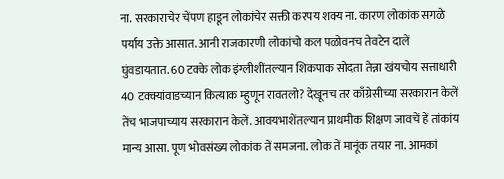ना. सरकाराचेर चेंपण हाडून लोकांचेर सक्ती करपय शक्य ना. कारण लोकांक सगळे पर्याय उक्ते आसात. आनी राजकारणी लोकांचो कल पळोवनच तेवटेन दालें घुंवडायतात. 60 टक्के लोक इंग्लीशींतल्यान शिकपाक सोदता तेन्ना खंयचोय सत्ताधारी 40 टक्क्यांवाडच्यान कित्याक म्हुणून रावतलो? देखूनच तर काँग्रेसीच्या सरकारान केलें तेंच भाजपाच्याय सरकारान केलें. आवयभाशेंतल्यान प्राथमीक शिक्षण जावचें हें तांकांय मान्य आसा. पूण भोवसंख्य लोकांक तें समजना. लोक तें मानूंक तयार ना. आमकां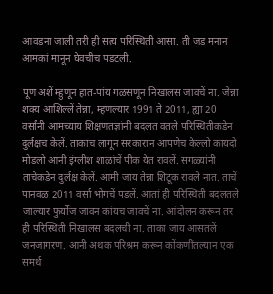आवडना जाली तरी ही सत्य परिस्थिती आसा. ती जड मनान आमकां मानून घेवचीच पडटली.

पूण अशें म्हुणून हात-पांय गळसणून निखालस जावचें ना. जेन्ना शक्य आशिल्लें तेन्ना, म्हणल्यार 1991 ते 2011, ह्या 20 वर्सांनी आमच्याय शिक्षणतज्ञांनी बदलत वतले परिस्थितीकडेन दुर्लक्षच केलें. ताकाच लागून सरकारान आपणेच केल्लो कायदो मोडलो आनी इंग्लीश शाळांचें पीक येत रावलें. सगळ्यांनी ताचेकडेन दुर्लक्ष केलें. आमी जाय तेन्ना शिटूक रावले नात. ताचें पानवळ 2011 वर्सा भोगचें पडलें. आतां ही परिस्थिती बदलतले जाल्यार फुर्योज जावन कांयच जावचें ना. आंदोलन करून तर ही परिस्थिती निखालस बदलची ना. ताका जाय आसतलें जनजागरण. आनी अथक परिश्रम करून कोंकणींतल्यान एक समर्थ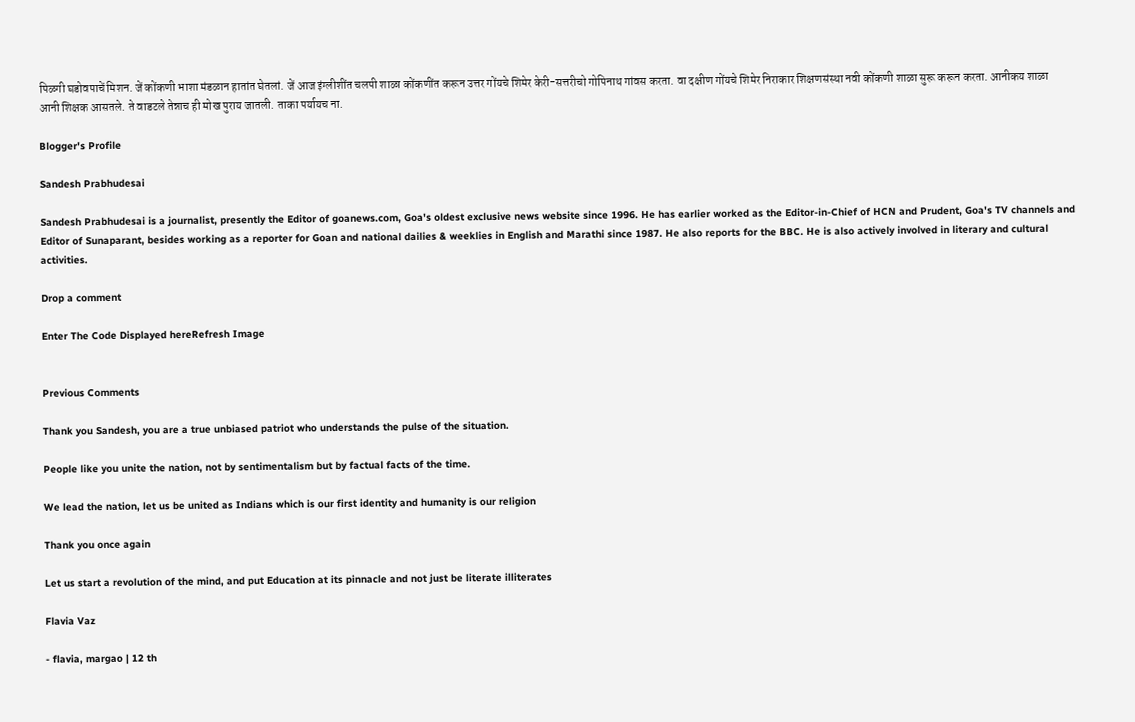पिळगी घडोवपाचें मिशन. जें कोंकणी भाशा मंडळान हातांत घेतलां. जें आज इंग्लीशींत चलपी शाळा कोंकणींत करून उत्तर गोंयचे शिमेर केरी-सत्तरीचो गोपिनाथ गांवस करता. वा दक्षीण गोंयचे शिमेर निराकार शिक्षणसंस्था नवी कोंकणी शाळा सुरू करून करता. आनीकय शाळा आनी शिक्षक आसतले. ते वाडटले तेन्नाच ही मोख पुराय जातली. ताका पर्यायच ना.

Blogger's Profile

Sandesh Prabhudesai

Sandesh Prabhudesai is a journalist, presently the Editor of goanews.com, Goa's oldest exclusive news website since 1996. He has earlier worked as the Editor-in-Chief of HCN and Prudent, Goa's TV channels and Editor of Sunaparant, besides working as a reporter for Goan and national dailies & weeklies in English and Marathi since 1987. He also reports for the BBC. He is also actively involved in literary and cultural activities.

Drop a comment

Enter The Code Displayed hereRefresh Image


Previous Comments

Thank you Sandesh, you are a true unbiased patriot who understands the pulse of the situation.

People like you unite the nation, not by sentimentalism but by factual facts of the time.

We lead the nation, let us be united as Indians which is our first identity and humanity is our religion

Thank you once again

Let us start a revolution of the mind, and put Education at its pinnacle and not just be literate illiterates

Flavia Vaz

- flavia, margao | 12 th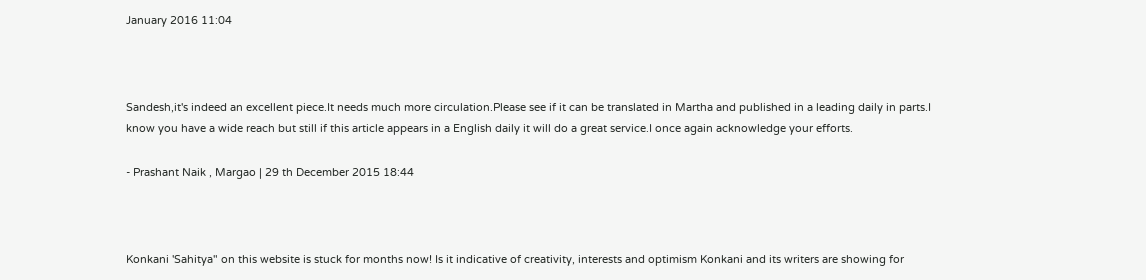January 2016 11:04



Sandesh,it's indeed an excellent piece.It needs much more circulation.Please see if it can be translated in Martha and published in a leading daily in parts.I know you have a wide reach but still if this article appears in a English daily it will do a great service.I once again acknowledge your efforts.

- Prashant Naik , Margao | 29 th December 2015 18:44



Konkani 'Sahitya" on this website is stuck for months now! Is it indicative of creativity, interests and optimism Konkani and its writers are showing for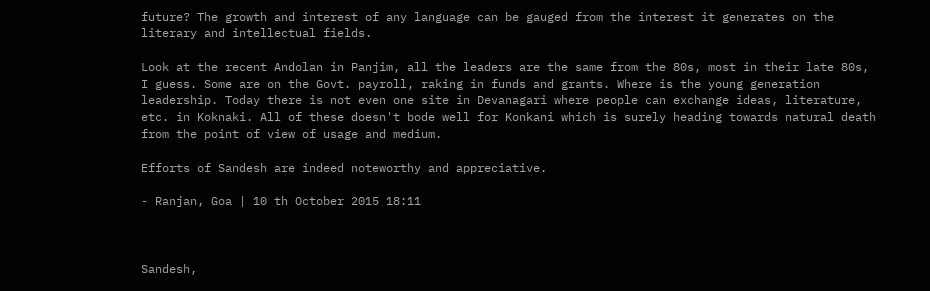future? The growth and interest of any language can be gauged from the interest it generates on the literary and intellectual fields.

Look at the recent Andolan in Panjim, all the leaders are the same from the 80s, most in their late 80s, I guess. Some are on the Govt. payroll, raking in funds and grants. Where is the young generation leadership. Today there is not even one site in Devanagari where people can exchange ideas, literature, etc. in Koknaki. All of these doesn't bode well for Konkani which is surely heading towards natural death from the point of view of usage and medium.

Efforts of Sandesh are indeed noteworthy and appreciative.

- Ranjan, Goa | 10 th October 2015 18:11



Sandesh,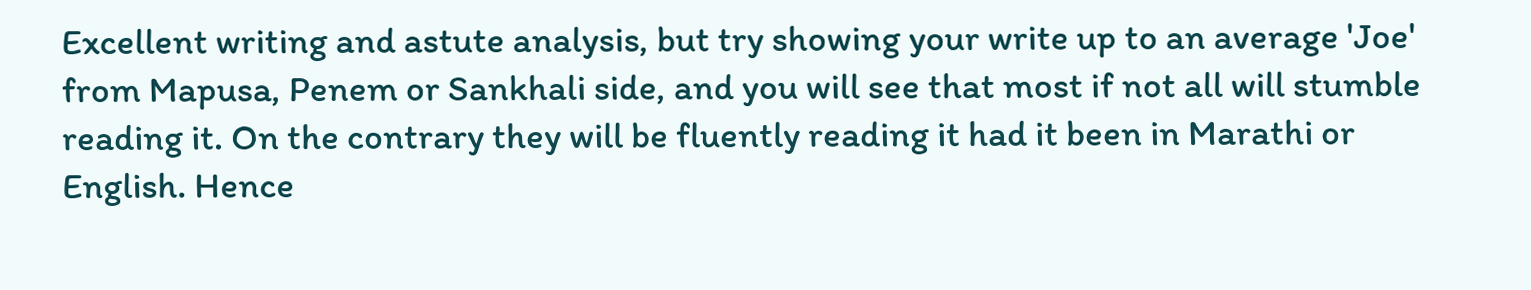Excellent writing and astute analysis, but try showing your write up to an average 'Joe' from Mapusa, Penem or Sankhali side, and you will see that most if not all will stumble reading it. On the contrary they will be fluently reading it had it been in Marathi or English. Hence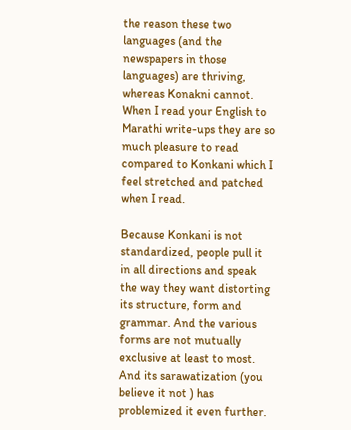the reason these two languages (and the newspapers in those languages) are thriving, whereas Konakni cannot. When I read your English to Marathi write-ups they are so much pleasure to read compared to Konkani which I feel stretched and patched when I read.

Because Konkani is not standardized, people pull it in all directions and speak the way they want distorting its structure, form and grammar. And the various forms are not mutually exclusive at least to most. And its sarawatization (you believe it not ) has problemized it even further.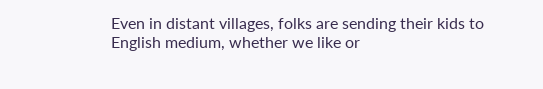Even in distant villages, folks are sending their kids to English medium, whether we like or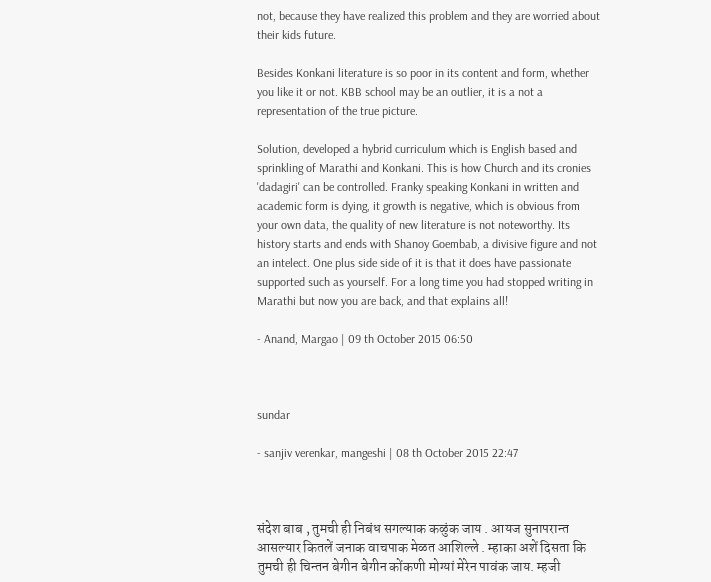not, because they have realized this problem and they are worried about their kids future.

Besides Konkani literature is so poor in its content and form, whether you like it or not. KBB school may be an outlier, it is a not a representation of the true picture.

Solution, developed a hybrid curriculum which is English based and sprinkling of Marathi and Konkani. This is how Church and its cronies 'dadagiri' can be controlled. Franky speaking Konkani in written and academic form is dying, it growth is negative, which is obvious from your own data, the quality of new literature is not noteworthy. Its history starts and ends with Shanoy Goembab, a divisive figure and not an intelect. One plus side side of it is that it does have passionate supported such as yourself. For a long time you had stopped writing in Marathi but now you are back, and that explains all!

- Anand, Margao | 09 th October 2015 06:50



sundar

- sanjiv verenkar, mangeshi | 08 th October 2015 22:47



संदेश बाब , तुमची ही निबंध सगल्याक कळुंक जाय . आयज सुनापरान्त आसल्यार कितलें जनाक वाचपाक मेळत आशिल्ले . म्हाका अशें दिसता कि तुमची ही चिन्तन बेगीन बेगीन कोंकणी मोग्यां मेरेन पावंक जाय. म्हजी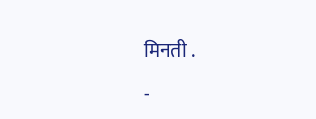मिनती .

-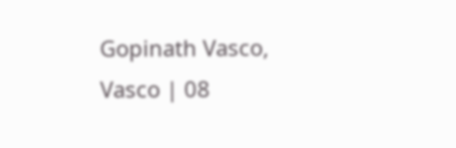Gopinath Vasco, Vasco | 08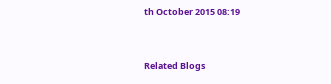th October 2015 08:19



Related Blogs